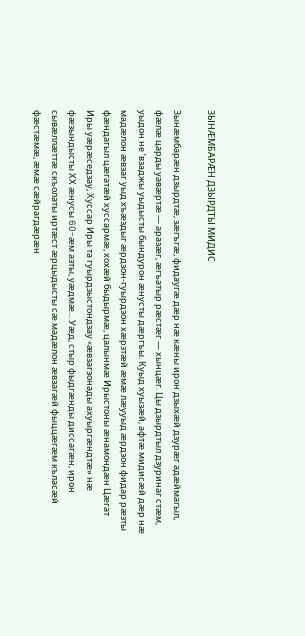ЗЫНÆМБАРÆН ДЗЫРДТЫ МИДИС

Зынæмбарæн дзырдтæ, зæгъгæ, фидаугæ дæр нæ кæны ирон дзыхæй дзурæг адæймагыл, фæлæ царды уавæртæ — аразæг, æгъатыр рæстæг — хынцæг. Цы дзырдтыл дзуринаг стæм, уыдон не ’взаджы уыдысты бындурон æнусты дæргъы. Куыд хуызæй, афтæ мидисæй дæр нæ мадæлон æвзаг уыд хъæздыг æрдзон-гуырдзон хæрзтæй æмæ лæууыд æрдзон фидар рæзты фæндагыл цæгатæй хуссармæ, хохæй быдырмæ, цалынмæ Ирыстоны æнамондæн Цæгат Иры уæрæседзау, Хуссар Иры та гуырдзыстондзау «æвзагзонады ахуыргæндтæ» нæ фæзындысты ХХ æнусы 60-æм азты, уæдмæ... Уæд, стыр фыдгæнды диссагæн, ирон сывæллæттæ скъолаты иртæст æрцыдысты сæ мадæлон æвзагæй фыццæгæм къласæй фæстæмæ, æмæ сæйрагдæрæн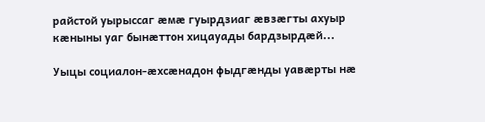райстой уырыссаг æмæ гуырдзиаг æвзæгты ахуыр кæныны уаг бынæттон хицауады бардзырдæй...

Уыцы социалон-æхсæнадон фыдгæнды уавæрты нæ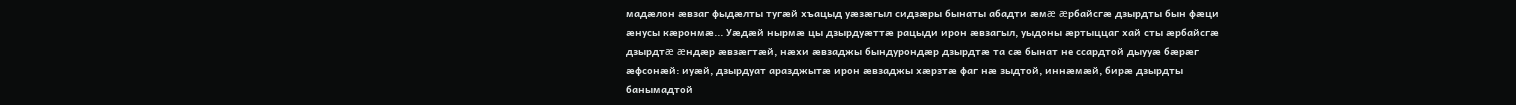мадæлон æвзаг фыдæлты тугæй хъацыд уæзæгыл сидзæры бынаты абадти æмæ æрбайсгæ дзырдты бын фæци æнусы кæронмæ... Уæдæй нырмæ цы дзырдуæттæ рацыди ирон æвзагыл, уыдоны æртыццаг хай сты æрбайсгæ дзырдтæ æндæр æвзæгтæй, нæхи æвзаджы бындурондæр дзырдтæ та сæ бынат не ссардтой дыууæ бæрæг æфсонæй: иуæй, дзырдуат аразджытæ ирон æвзаджы хæрзтæ фаг нæ зыдтой, иннæмæй, бирæ дзырдты банымадтой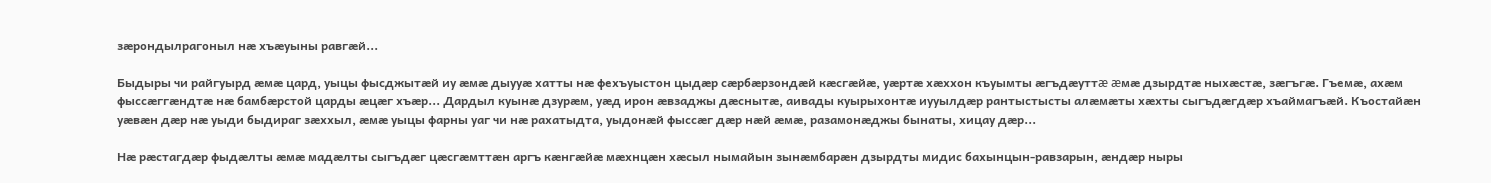зæрондылрагоныл нæ хъæуыны равгæй...

Быдыры чи райгуырд æмæ цард, уыцы фысджытæй иу æмæ дыууæ хатты нæ фехъуыстон цыдæр сæрбæрзондæй кæсгæйæ, уæртæ хæххон къуымты æгъдæуттæ æмæ дзырдтæ ныхæстæ, зæгъгæ. Гъемæ, ахæм фыссæггæндтæ нæ бамбæрстой царды æцæг хъæр... Дардыл куынæ дзурæм, уæд ирон æвзаджы дæснытæ, аивады куырыхонтæ иууылдæр рантыстысты алæмæты хæхты сыгъдæгдæр хъаймагъæй. Къостайæн уæвæн дæр нæ уыди быдираг зæххыл, æмæ уыцы фарны уаг чи нæ рахатыдта, уыдонæй фыссæг дæр нæй æмæ, разамонæджы бынаты, хицау дæр...

Нæ рæстагдæр фыдæлты æмæ мадæлты сыгъдæг цæсгæмттæн аргъ кæнгæйæ мæхнцæн хæсыл нымайын зынæмбарæн дзырдты мидис бахынцын-равзарын, æндæр ныры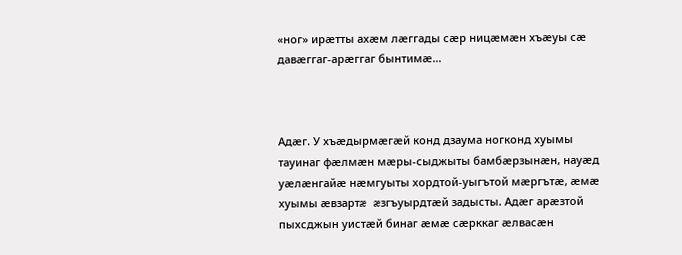«ног» ирæтты ахæм лæггады сæр ницæмæн хъæуы сæ давæггаг-арæггаг бынтимæ...



Адæг. У хъæдырмæгæй конд дзаума ногконд хуымы тауинаг фæлмæн мæры-сыджыты бамбæрзынæн, науæд уæлæнгайæ нæмгуыты хордтой-уыгътой мæргътæ, æмæ хуымы æвзартæ æзгъуырдтæй задысты. Адæг арæзтой пыхсджын уистæй бинаг æмæ сæрккаг æлвасæн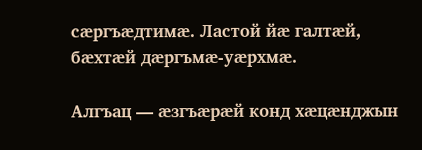сæргъæдтимæ. Ластой йæ галтæй, бæхтæй дæргъмæ-уæрхмæ.

Алгъац — æзгъæрæй конд хæцæнджын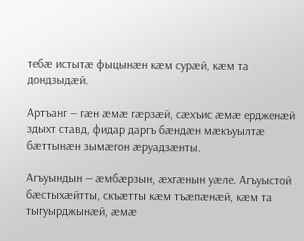тебæ истытæ фыцынæн кæм сурæй, кæм та дондзыдæй.

Артъанг — гæн æмæ гæрзæй, сæхъис æмæ ердженæй здыхт ставд, фидар даргъ бæндæн мæкъуылтæ бæттынæн зымæгон æруадзæнты.

Агъуындын — æмбæрзын, æхгæнын уæле. Агъуыстой бæстыхæйтты, скъæтты кæм тъæпæнæй, кæм та тыгуырджынæй, æмæ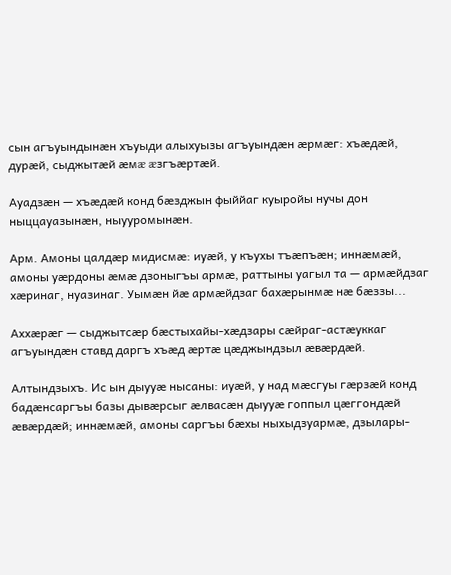сын агъуындынæн хъуыди алыхуызы агъуындæн æрмæг: хъæдæй, дурæй, сыджытæй æмæ æзгъæртæй.

Ауадзæн — хъæдæй конд бæзджын фыййаг куыройы нучы дон ныццауазынæн, ныууромынæн.

Арм. Амоны цалдæр мидисмæ: иуæй, у къухы тъæпъæн; иннæмæй, амоны уæрдоны æмæ дзоныгъы армæ, раттыны уагыл та — армæйдзаг хæринаг, нуазинаг. Уымæн йæ армæйдзаг бахæрынмæ нæ бæззы...

Аххæрæг — сыджытсæр бæстыхайы-хæдзары сæйраг-астæуккаг агъуындæн ставд даргъ хъæд æртæ цæджындзыл æвæрдæй.

Алтындзыхъ. Ис ын дыууæ нысаны: иуæй, у над мæсгуы гæрзæй конд бадæнсаргъы базы дывæрсыг æлвасæн дыууæ гоппыл цæггондæй æвæрдæй; иннæмæй, амоны саргъы бæхы ныхыдзуармæ, дзылары-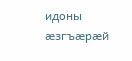идоны æзгъæрæй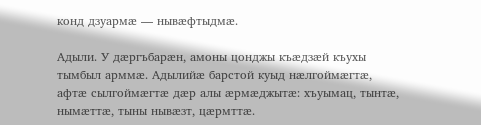конд дзуармæ — нывæфтыдмæ.

Адыли. У дæргъбарæн, амоны цонджы къæдзæй къухы тымбыл арммæ. Адылийæ барстой куыд нæлгоймæгтæ, афтæ сылгоймæгтæ дæр алы æрмæджытæ: хъуымац, тынтæ, нымæттæ, тыны нывæзт, цæрмттæ.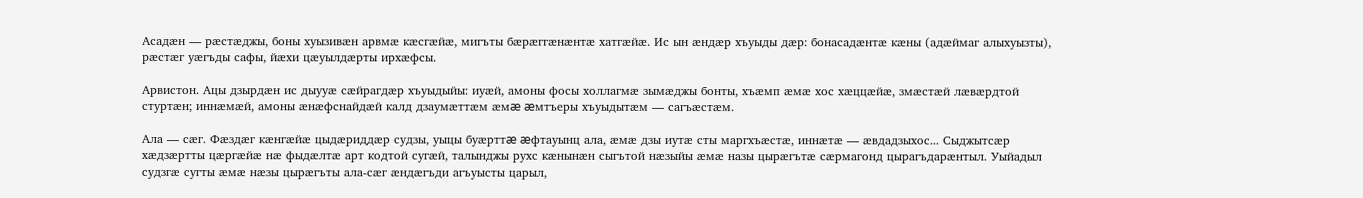Асадæн — рæстæджы, боны хуызивæн арвмæ кæсгæйæ, мигъты бæрæггæнæнтæ хатгæйæ. Ис ын æндæр хъуыды дæр: бонасадæнтæ кæны (адæймаг алыхуызты), рæстæг уæгъды сафы, йæхи цæуылдæрты ирхæфсы.

Арвистон. Ацы дзырдæн ис дыууæ сæйрагдæр хъуыдыйы: иуæй, амоны фосы холлагмæ зымæджы бонты, хъæмп æмæ хос хæццæйæ, змæстæй лæвæрдтой стуртæн; иннæмæй, амоны æнæфснайдæй калд дзаумæттæм æмæ æмтъеры хъуыдытæм — сагъæстæм.

Ала — сæг. Фæздæг кæнгæйæ цыдæриддæр судзы, уыцы буæрттæ æфтауынц ала, æмæ дзы иутæ сты маргхъæстæ, иннæтæ — æвдадзыхос... Сыджытсæр хæдзæртты цæргæйæ нæ фыдæлтæ арт кодтой сугæй, талынджы рухс кæнынæн сыгътой нæзыйы æмæ назы цырæгътæ сæрмагонд цырагъдарæнтыл. Уыйадыл судзгæ сугты æмæ нæзы цырæгъты ала-сæг æндæгъди агъуысты царыл,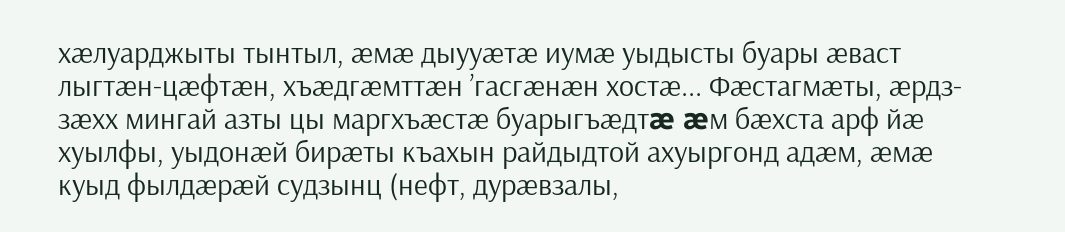хæлуарджыты тынтыл, æмæ дыууæтæ иумæ уыдысты буары æваст лыгтæн-цæфтæн, хъæдгæмттæн ’гасгæнæн хостæ... Фæстагмæты, æрдз-зæхх мингай азты цы маргхъæстæ буарыгъæдтæ æм бæхста арф йæ хуылфы, уыдонæй бирæты къахын райдыдтой ахуыргонд адæм, æмæ куыд фылдæрæй судзынц (нефт, дурæвзалы,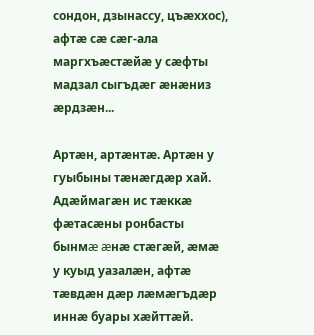сондон, дзынассу, цъæххос), афтæ сæ сæг-ала маргхъæстæйæ у сæфты мадзал сыгъдæг æнæниз æрдзæн...

Артæн, артæнтæ. Артæн у гуыбыны тæнæгдæр хай. Адæймагæн ис тæккæ фæтасæны ронбасты бынмæ æнæ стæгæй, æмæ у куыд уазалæн, афтæ тæвдæн дæр лæмæгъдæр иннæ буары хæйттæй.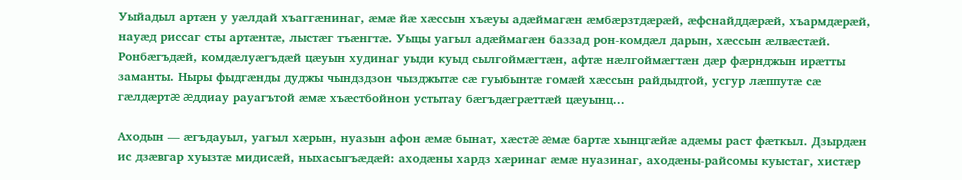Уыйадыл артæн у уæлдай хъаггæнинаг, æмæ йæ хæссын хъæуы адæймагæн æмбæрзтдæрæй, æфснайддæрæй, хъармдæрæй, науæд риссаг сты артæнтæ, лыстæг тъæнгтæ. Уыцы уагыл адæймагæн баззад рон-комдæл дарын, хæссын æлвæстæй. Ронбæгъдæй, комдæлуæгъдæй цæуын худинаг уыди куыд сылгоймæгтæн, афтæ нæлгоймæгтæн дæр фæрнджын ирæтты заманты. Ныры фыдгæнды дуджы чындздзон чызджытæ сæ гуыбынтæ гомæй хæссын райдыдтой, усгур лæппутæ сæ гæлдæртæ æддиау рауагътой æмæ хъæстбойнон устытау бæгъдæгрæттæй цæуынц...

Аходын — æгъдауыл, уагыл хæрын, нуазын афон æмæ бынат, хæстæ æмæ бартæ хынцгæйæ адæмы раст фæткыл. Дзырдæн ис дзæвгар хуызтæ мидисæй, ныхасыгъæдæй: аходæны хардз хæринаг æмæ нуазинаг, аходæны-райсомы куыстаг, хистæр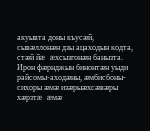акуывта доны къусæй, сывæллонæн дзы ацаходын кодта, стæй йæ æхсызгонæн банызта. Ирон фæрнджын бинонтæн уыди райсомы-аходæны, æмбисбоны-сихоры æмæ изæрыæхсæвæры хæрзтæ æмæ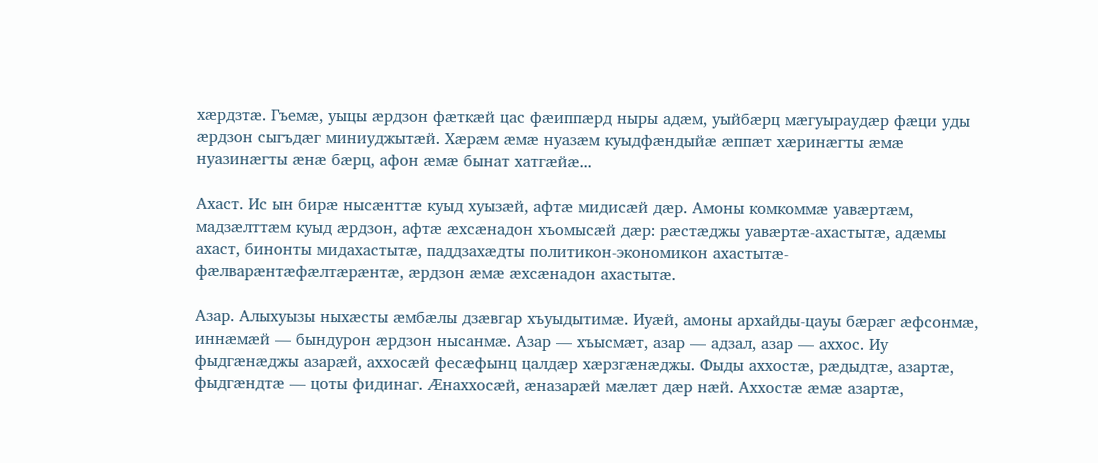хæрдзтæ. Гъемæ, уыцы æрдзон фæткæй цас фæиппæрд ныры адæм, уыйбæрц мæгуыраудæр фæци уды æрдзон сыгъдæг миниуджытæй. Хæрæм æмæ нуазæм куыдфæндыйæ æппæт хæринæгты æмæ нуазинæгты æнæ бæрц, афон æмæ бынат хатгæйæ...

Ахаст. Ис ын бирæ нысæнттæ куыд хуызæй, афтæ мидисæй дæр. Амоны комкоммæ уавæртæм, мадзæлттæм куыд æрдзон, афтæ æхсæнадон хъомысæй дæр: рæстæджы уавæртæ-ахастытæ, адæмы ахаст, бинонты мидахастытæ, паддзахæдты политикон-экономикон ахастытæ-фæлварæнтæфæлтæрæнтæ, æрдзон æмæ æхсæнадон ахастытæ.

Азар. Алыхуызы ныхæсты æмбæлы дзæвгар хъуыдытимæ. Иуæй, амоны архайды-цауы бæрæг æфсонмæ, иннæмæй — бындурон æрдзон нысанмæ. Азар — хъысмæт, азар — адзал, азар — аххос. Иу фыдгæнæджы азарæй, аххосæй фесæфынц цалдæр хæрзгæнæджы. Фыды аххостæ, рæдыдтæ, азартæ, фыдгæндтæ — цоты фидинаг. Æнаххосæй, æназарæй мæлæт дæр нæй. Аххостæ æмæ азартæ,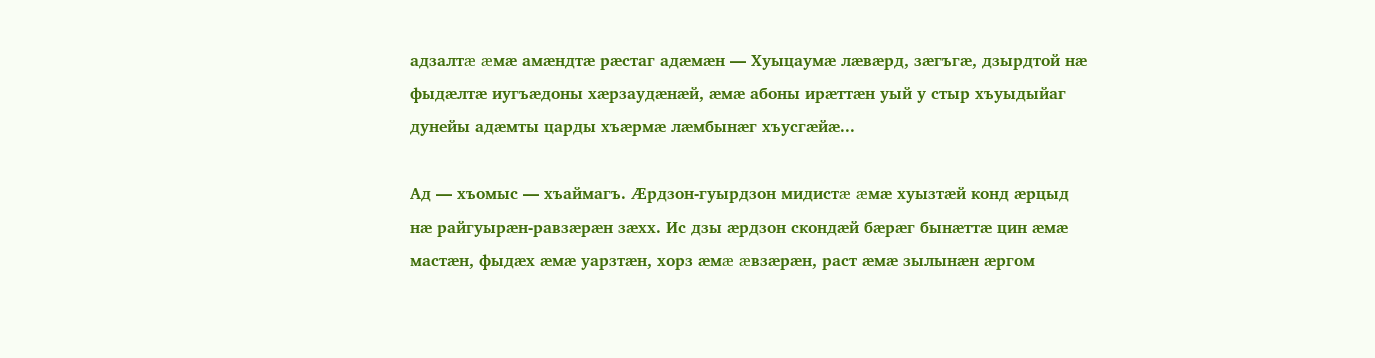адзалтæ æмæ амæндтæ рæстаг адæмæн — Хуыцаумæ лæвæрд, зæгъгæ, дзырдтой нæ фыдæлтæ иугъæдоны хæрзаудæнæй, æмæ абоны ирæттæн уый у стыр хъуыдыйаг дунейы адæмты царды хъæрмæ лæмбынæг хъусгæйæ...

Ад — хъомыс — хъаймагъ. Æрдзон-гуырдзон мидистæ æмæ хуызтæй конд æрцыд нæ райгуырæн-равзæрæн зæхх. Ис дзы æрдзон скондæй бæрæг бынæттæ цин æмæ мастæн, фыдæх æмæ уарзтæн, хорз æмæ æвзæрæн, раст æмæ зылынæн æргом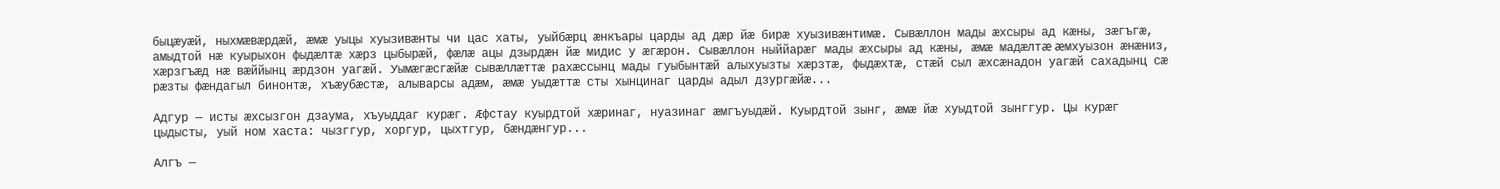быцæуæй, ныхмæвæрдæй, æмæ уыцы хуызивæнты чи цас хаты, уыйбæрц æнкъары царды ад дæр йæ бирæ хуызивæнтимæ. Сывæллон мады æхсыры ад кæны, зæгъгæ, амыдтой нæ куырыхон фыдæлтæ хæрз цыбырæй, фæлæ ацы дзырдæн йæ мидис у æгæрон. Сывæллон ныййарæг мады æхсыры ад кæны, æмæ мадæлтæ æмхуызон æнæниз, хæрзгъæд нæ вæййынц æрдзон уагæй. Уымæгæсгæйæ сывæллæттæ рахæссынц мады гуыбынтæй алыхуызты хæрзтæ, фыдæхтæ, стæй сыл æхсæнадон уагæй сахадынц сæ рæзты фæндагыл бинонтæ, хъæубæстæ, алыварсы адæм, æмæ уыдæттæ сты хынцинаг царды адыл дзургæйæ...

Адгур — исты æхсызгон дзаума, хъуыддаг курæг. Æфстау куырдтой хæринаг, нуазинаг æмгъуыдæй. Куырдтой зынг, æмæ йæ хуыдтой зынггур. Цы курæг цыдысты, уый ном хаста: чызггур, хоргур, цыхтгур, бæндæнгур...

Алгъ —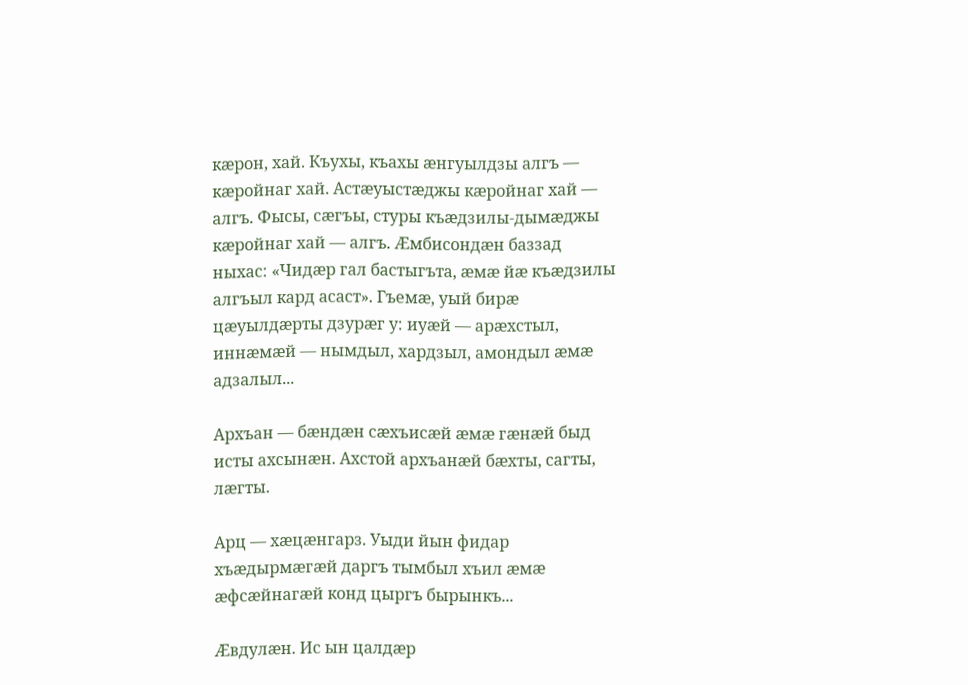кæрон, хай. Къухы, къахы æнгуылдзы алгъ — кæройнаг хай. Астæуыстæджы кæройнаг хай — алгъ. Фысы, сæгъы, стуры къæдзилы-дымæджы кæройнаг хай — алгъ. Æмбисондæн баззад ныхас: «Чидæр гал бастыгъта, æмæ йæ къæдзилы алгъыл кард асаст». Гъемæ, уый бирæ цæуылдæрты дзурæг у: иуæй — арæхстыл, иннæмæй — нымдыл, хардзыл, амондыл æмæ адзалыл...

Архъан — бæндæн сæхъисæй æмæ гæнæй быд исты ахсынæн. Ахстой архъанæй бæхты, сагты, лæгты.

Арц — хæцæнгарз. Уыди йын фидар хъæдырмæгæй даргъ тымбыл хъил æмæ æфсæйнагæй конд цыргъ бырынкъ...

Æвдулæн. Ис ын цалдæр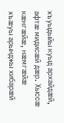хъуыдыйы куыд архайдæй, афтæ мидисæй дæр. Хыссæ кæнгæйæ, нæмгæйæ хъæуы арынджы хибарæй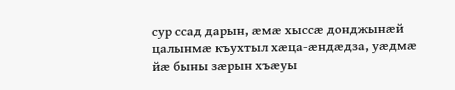сур ссад дарын, æмæ хыссæ донджынæй цалынмæ къухтыл хæца-æндæдза, уæдмæ йæ быны зæрын хъæуы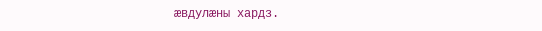æвдулæны хардз.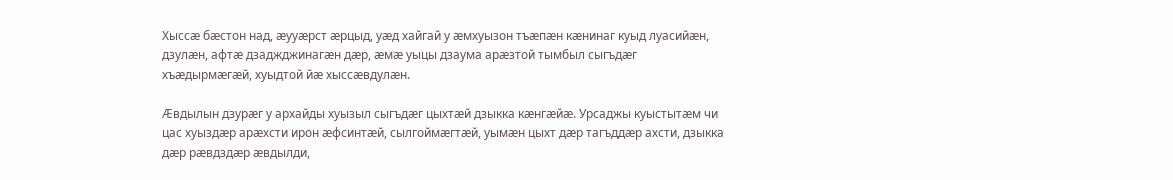Хыссæ бæстон над, æууæрст æрцыд, уæд хайгай у æмхуызон тъæпæн кæнинаг куыд луасийæн, дзулæн, афтæ дзаджджинагæн дæр, æмæ уыцы дзаума арæзтой тымбыл сыгъдæг хъæдырмæгæй, хуыдтой йæ хыссæвдулæн.

Æвдылын дзурæг у архайды хуызыл сыгъдæг цыхтæй дзыкка кæнгæйæ. Урсаджы куыстытæм чи цас хуыздæр арæхсти ирон æфсинтæй, сылгоймæгтæй, уымæн цыхт дæр тагъддæр ахсти, дзыкка дæр рæвдздæр æвдылди,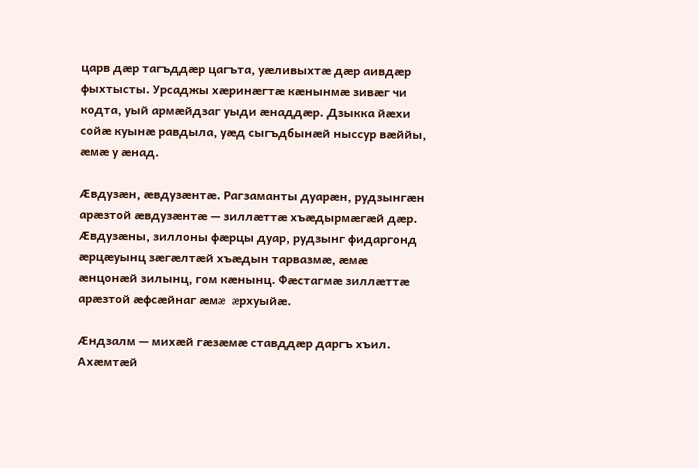царв дæр тагъддæр цагъта, уæливыхтæ дæр аивдæр фыхтысты. Урсаджы хæринæгтæ кæнынмæ зивæг чи кодта, уый армæйдзаг уыди æнаддæр. Дзыкка йæхи сойæ куынæ равдыла, уæд сыгъдбынæй ныссур вæййы, æмæ у æнад.

Æвдузæн, æвдузæнтæ. Рагзаманты дуарæн, рудзынгæн арæзтой æвдузæнтæ — зиллæттæ хъæдырмæгæй дæр. Æвдузæны, зиллоны фæрцы дуар, рудзынг фидаргонд æрцæуынц зæгæлтæй хъæдын тарвазмæ, æмæ æнцонæй зилынц, гом кæнынц. Фæстагмæ зиллæттæ арæзтой æфсæйнаг æмæ æрхуыйæ.

Æндзалм — михæй гæзæмæ ставддæр даргъ хъил. Ахæмтæй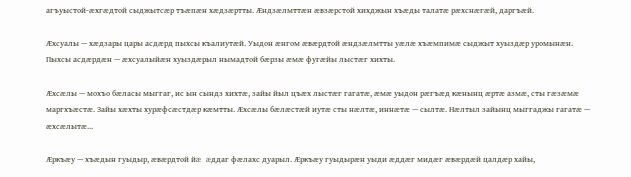агъуыстой-æхгæдтой сыджытсæр тъæпæн хæдзæртты. Æндзæлмттæн æвзæрстой хихджын хъæды талатæ рæхснæгæй, даргъæй.

Æхсуалы — хæдзары цары асдæрд пыхсы къалиутæй. Уыдон æнгом æвæрдтой æндзæлмтты уæлæ хъæмпимæ сыджыт хуыздæр уромынæн. Пыхсы асдæрдæн — æхсуалыйæн хуыздæрыл нымадтой бæрзы æмæ фугæйы лыстæг хихты.

Æхсæлы — мохъо бæласы мыггаг, ис ын сындз хихтæ, зайы йыл цъæх лыстæг гагатæ, æмæ уыдон рæгъæд кæнынц æртæ азмæ, сты гæзæмæ маргхъæстæ. Зайы хæхты хурæфсæстдæр кæмтты. Æхсæлы бæлæстæй иутæ сты нæлтæ, иннæтæ — сылтæ. Нæлтыл зайынц мыггаджы гагатæ — æхсæлытæ...

Æркъæу — хъæдын гуыдыр, æвæрдтой йæ æддаг фæлахс дуарыл. Æркъæу гуыдырæн уыди æддæг мидæг æвæрдæй цалдæр хайы,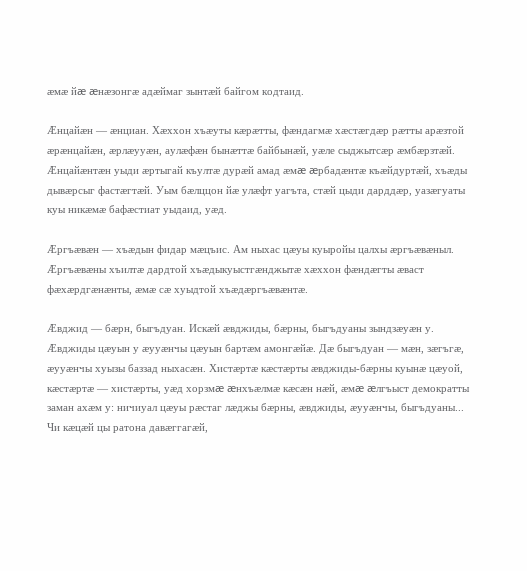æмæ йæ æнæзонгæ адæймаг зынтæй байгом кодтаид.

Æнцайæн — æнциан. Хæххон хъæуты кæрæтты, фæндагмæ хæстæгдæр рæтты арæзтой æрæнцайæн, æрлæууæн, аулæфæн бынæттæ байбынæй, уæле сыджытсæр æмбæрзтæй. Æнцайæнтæн уыди æртыгай къултæ дурæй амад æмæ æрбадæнтæ къæйдуртæй, хъæды дывæрсыг фастæгтæй. Уым бæлццон йæ улæфт уагъта, стæй цыди дарддæр, уазæгуаты куы никæмæ бафæстиат уыдаид, уæд.

Æргъæвæн — хъæдын фидар мæцъис. Ам ныхас цæуы куыройы цалхы æргъæвæныл. Æргъæвæны хъилтæ дардтой хъæдыкуыстгæнджытæ хæххон фæндæгты æваст фæхæрдгæнæнты, æмæ сæ хуыдтой хъæдæргъæвæнтæ.

Æвджид — бæрн, быгъдуан. Искæй æвджиды, бæрны, быгъдуаны зындзæуæн у. Æвджиды цæуын у æууæнчы цæуын бартæм амонгæйæ. Дæ быгъдуан — мæн, зæгъгæ, æууæнчы хуызы баззад ныхасæн. Хистæртæ кæстæрты æвджиды-бæрны куынæ цæуой, кæстæртæ — хистæрты, уæд хорзмæ æнхъæлмæ кæсæн нæй, æмæ æлгъыст демократты заман ахæм у: ничиуал цæуы рæстаг лæджы бæрны, æвджиды, æууæнчы, быгъдуаны... Чи кæцæй цы ратона давæггагæй,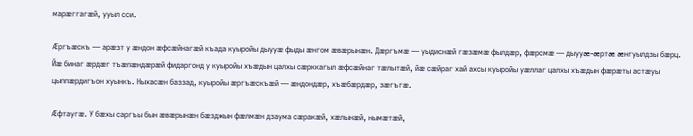марæггагæй, ууыл сси.

Æргъæскъ — арæзт у æндон æфсæйнагæй къада куыройы дыууæ фыды æнгом æвæрынæн. Дæргъмæ — уыдиснæй гæзæмæ фылдæр, фæрсмæ — дыууæ-æртæ æнгуылдзы бæрц. Йæ бинаг æрдæг тъæпæндæрæй фидаргонд у куыройы хъæдын цалхы сæрккагыл æфсæйнаг тæлытæй, йæ сæйраг хай ахсы куыройы уæллаг цалхы хъæдын фæрæты астæуы цыппæрдигъон хуынкъ. Ныхасæн баззад, куыройы æргъæскъæй — æндондæр, хъæбæрдæр, зæгъгæ.

Æфтаугæ. У бæхы саргъы бын æвæрынæн бæзджын фæлмæн дзаума сæракæй, хæлынæй, нымæтæй,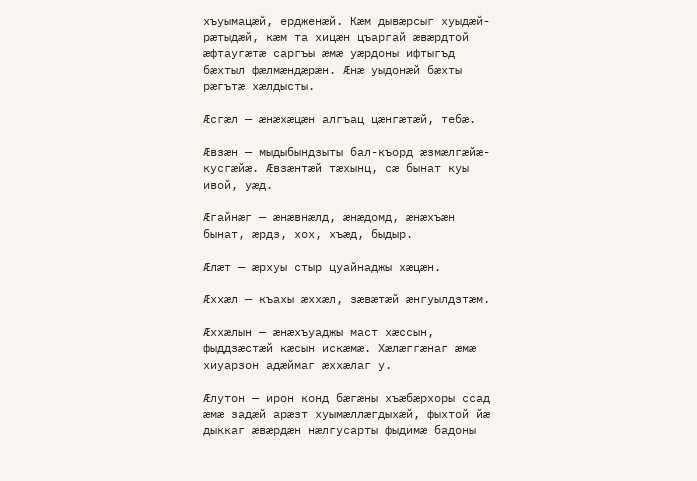хъуымацæй, ердженæй. Кæм дывæрсыг хуыдæй-рæтыдæй, кæм та хицæн цъаргай æвæрдтой æфтаугæтæ саргъы æмæ уæрдоны ифтыгъд бæхтыл фæлмæндæрæн. Æнæ уыдонæй бæхты рæгътæ хæлдысты.

Æсгæл — æнæхæцæн алгъац цæнгæтæй, тебæ.

Æвзæн — мыдыбындзыты бал-къорд æзмæлгæйæ-кусгæйæ. Æвзæнтæй тæхынц, сæ бынат куы ивой, уæд.

Æгайнæг — æнæвнæлд, æнæдомд, æнæхъæн бынат, æрдз, хох, хъæд, быдыр.

Æлæт — æрхуы стыр цуайнаджы хæцæн.

Æххæл — къахы æххæл, зæвæтæй æнгуылдзтæм.

Æххæлын — æнæхъуаджы маст хæссын, фыддзæстæй кæсын искæмæ. Хæлæггæнаг æмæ хиуарзон адæймаг æххæлаг у.

Æлутон — ирон конд бæгæны хъæбæрхоры ссад æмæ задæй арæзт хуымæллæгдыхæй, фыхтой йæ дыккаг æвæрдæн нæлгусарты фыдимæ бадоны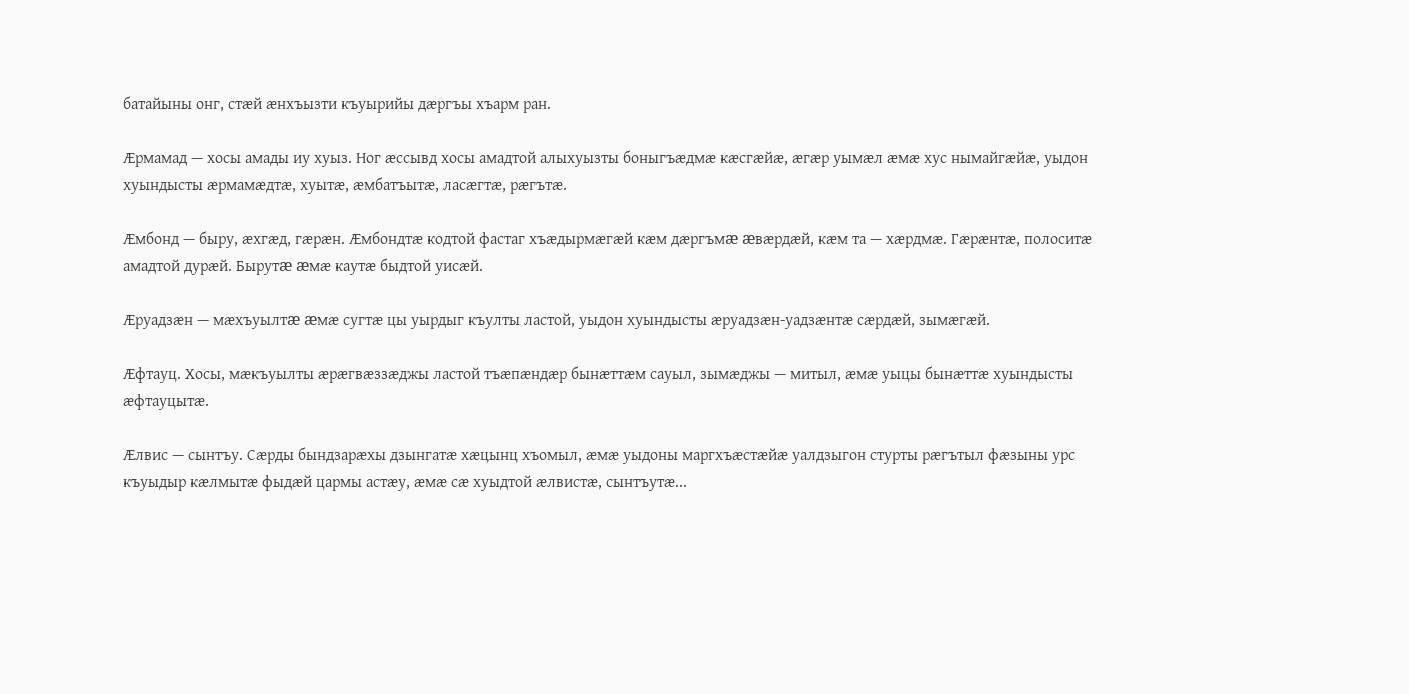батайыны онг, стæй æнхъызти къуырийы дæргъы хъарм ран.

Æрмамад — хосы амады иу хуыз. Ног æссывд хосы амадтой алыхуызты боныгъæдмæ кæсгæйæ, æгæр уымæл æмæ хус нымайгæйæ, уыдон хуындысты æрмамæдтæ, хуытæ, æмбатъытæ, ласæгтæ, рæгътæ.

Æмбонд — быру, æхгæд, гæрæн. Æмбондтæ кодтой фастаг хъæдырмæгæй кæм дæргъмæ æвæрдæй, кæм та — хæрдмæ. Гæрæнтæ, полоситæ амадтой дурæй. Бырутæ æмæ каутæ быдтой уисæй.

Æруадзæн — мæхъуылтæ æмæ сугтæ цы уырдыг къулты ластой, уыдон хуындысты æруадзæн-уадзæнтæ сæрдæй, зымæгæй.

Æфтауц. Хосы, мæкъуылты æрæгвæззæджы ластой тъæпæндæр бынæттæм сауыл, зымæджы — митыл, æмæ уыцы бынæттæ хуындысты æфтауцытæ.

Æлвис — сынтъу. Сæрды бындзарæхы дзынгатæ хæцынц хъомыл, æмæ уыдоны маргхъæстæйæ уалдзыгон стурты рæгътыл фæзыны урс къуыдыр кæлмытæ фыдæй цармы астæу, æмæ сæ хуыдтой æлвистæ, сынтъутæ...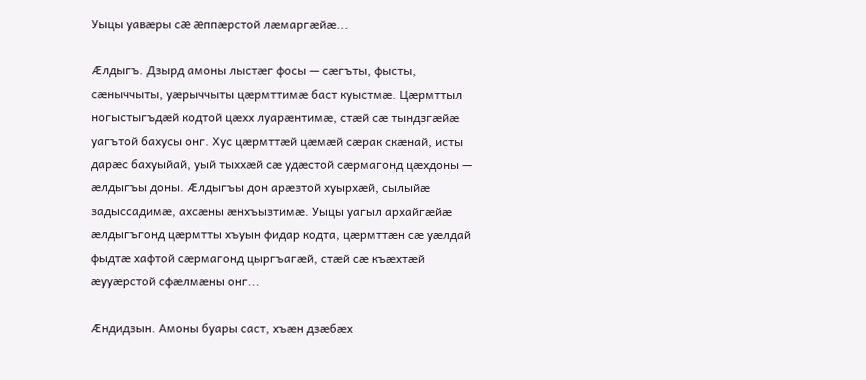Уыцы уавæры сæ æппæрстой лæмаргæйæ...

Æлдыгъ. Дзырд амоны лыстæг фосы — сæгъты, фысты, сæныччыты, уæрыччыты цæрмттимæ баст куыстмæ. Цæрмттыл ногыстыгъдæй кодтой цæхх луарæнтимæ, стæй сæ тындзгæйæ уагътой бахусы онг. Хус цæрмттæй цæмæй сæрак скæнай, исты дарæс бахуыйай, уый тыххæй сæ удæстой сæрмагонд цæхдоны — æлдыгъы доны. Æлдыгъы дон арæзтой хуырхæй, сылыйæ задыссадимæ, ахсæны æнхъызтимæ. Уыцы уагыл архайгæйæ æлдыгъгонд цæрмтты хъуын фидар кодта, цæрмттæн сæ уæлдай фыдтæ хафтой сæрмагонд цыргъагæй, стæй сæ къæхтæй æууæрстой сфæлмæны онг...

Æндидзын. Амоны буары саст, хъæн дзæбæх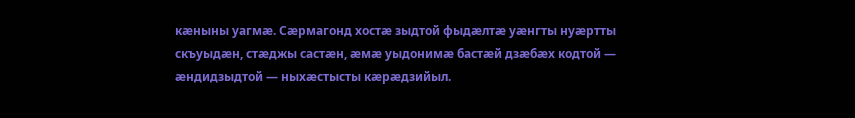кæныны уагмæ. Сæрмагонд хостæ зыдтой фыдæлтæ уæнгты нуæртты скъуыдæн, стæджы састæн, æмæ уыдонимæ бастæй дзæбæх кодтой — æндидзыдтой — ныхæстысты кæрæдзийыл.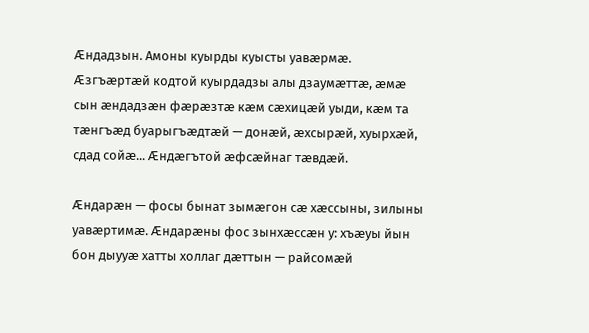Æндадзын. Амоны куырды куысты уавæрмæ. Æзгъæртæй кодтой куырдадзы алы дзаумæттæ, æмæ сын æндадзæн фæрæзтæ кæм сæхицæй уыди, кæм та тæнгъæд буарыгъæдтæй — донæй, æхсырæй, хуырхæй, сдад сойæ... Æндæгътой æфсæйнаг тæвдæй.

Æндарæн — фосы бынат зымæгон сæ хæссыны, зилыны уавæртимæ. Æндарæны фос зынхæссæн у: хъæуы йын бон дыууæ хатты холлаг дæттын — райсомæй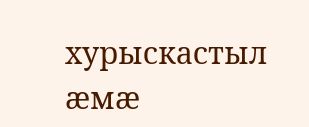хурыскастыл æмæ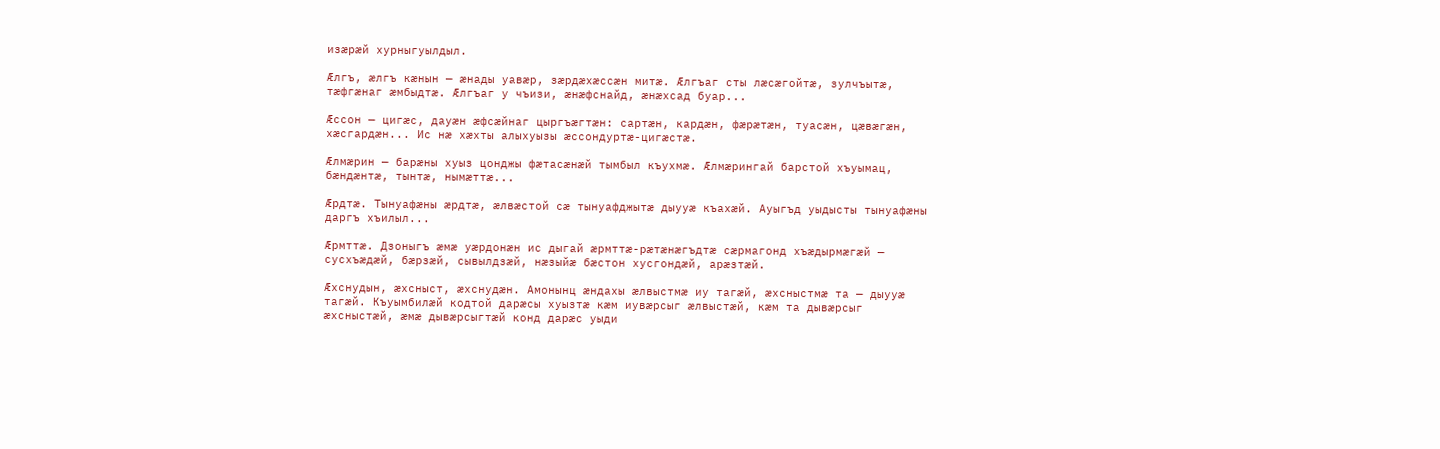изæрæй хурныгуылдыл.

Æлгъ, æлгъ кæнын — æнады уавæр, зæрдæхæссæн митæ. Æлгъаг сты лæсæгойтæ, зулчъытæ, тæфгæнаг æмбыдтæ. Æлгъаг у чъизи, æнæфснайд, æнæхсад буар...

Æссон — цигæс, дауæн æфсæйнаг цыргъæгтæн: сартæн, кардæн, фæрæтæн, туасæн, цæвæгæн, хæсгардæн... Ис нæ хæхты алыхуызы æссондуртæ-цигæстæ.

Æлмæрин — барæны хуыз цонджы фæтасæнæй тымбыл къухмæ. Æлмæрингай барстой хъуымац, бæндæнтæ, тынтæ, нымæттæ...

Æрдтæ. Тынуафæны æрдтæ, æлвæстой сæ тынуафджытæ дыууæ къахæй. Ауыгъд уыдысты тынуафæны даргъ хъилыл...

Æрмттæ. Дзоныгъ æмæ уæрдонæн ис дыгай æрмттæ-рæтæнæгъдтæ сæрмагонд хъæдырмæгæй — сусхъæдæй, бæрзæй, сывылдзæй, нæзыйæ бæстон хусгондæй, арæзтæй.

Æхснудын, æхсныст, æхснудæн. Амонынц æндахы æлвыстмæ иу тагæй, æхсныстмæ та — дыууæ тагæй. Къуымбилæй кодтой дарæсы хуызтæ кæм иувæрсыг æлвыстæй, кæм та дывæрсыг æхсныстæй, æмæ дывæрсыгтæй конд дарæс уыди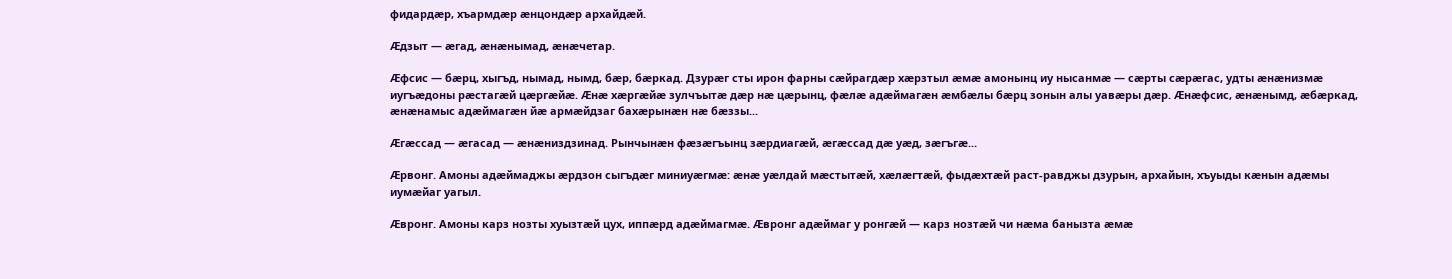фидардæр, хъармдæр æнцондæр архайдæй.

Æдзыт — æгад, æнæнымад, æнæчетар.

Æфсис — бæрц, хыгъд, нымад, нымд, бæр, бæркад. Дзурæг сты ирон фарны сæйрагдæр хæрзтыл æмæ амонынц иу нысанмæ — сæрты сæрæгас, удты æнæнизмæ иугъæдоны рæстагæй цæргæйæ. Æнæ хæргæйæ зулчъытæ дæр нæ цæрынц, фæлæ адæймагæн æмбæлы бæрц зонын алы уавæры дæр. Æнæфсис, æнæнымд, æбæркад, æнæнамыс адæймагæн йæ армæйдзаг бахæрынæн нæ бæззы...

Æгæссад — æгасад — æнæниздзинад. Рынчынæн фæзæгъынц зæрдиагæй, æгæссад дæ уæд, зæгъгæ...

Æрвонг. Амоны адæймаджы æрдзон сыгъдæг миниуæгмæ: æнæ уæлдай мæстытæй, хæлæгтæй, фыдæхтæй раст-равджы дзурын, архайын, хъуыды кæнын адæмы иумæйаг уагыл.

Æвронг. Амоны карз нозты хуызтæй цух, иппæрд адæймагмæ. Æвронг адæймаг у ронгæй — карз нозтæй чи нæма банызта æмæ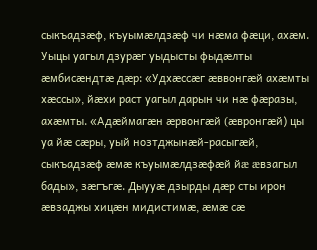сыкъадзæф, къуымæлдзæф чи нæма фæци, ахæм. Уыцы уагыл дзурæг уыдысты фыдæлты æмбисæндтæ дæр: «Удхæссæг æввонгæй ахæмты хæссы», йæхи раст уагыл дарын чи нæ фæразы, ахæмты. «Адæймагæн æрвонгæй (æвронгæй) цы уа йæ сæры, уый нозтджынæй-расыгæй, сыкъадзæф æмæ къуымæлдзæфæй йæ æвзагыл бады», зæгъгæ. Дыууæ дзырды дæр сты ирон æвзаджы хицæн мидистимæ, æмæ сæ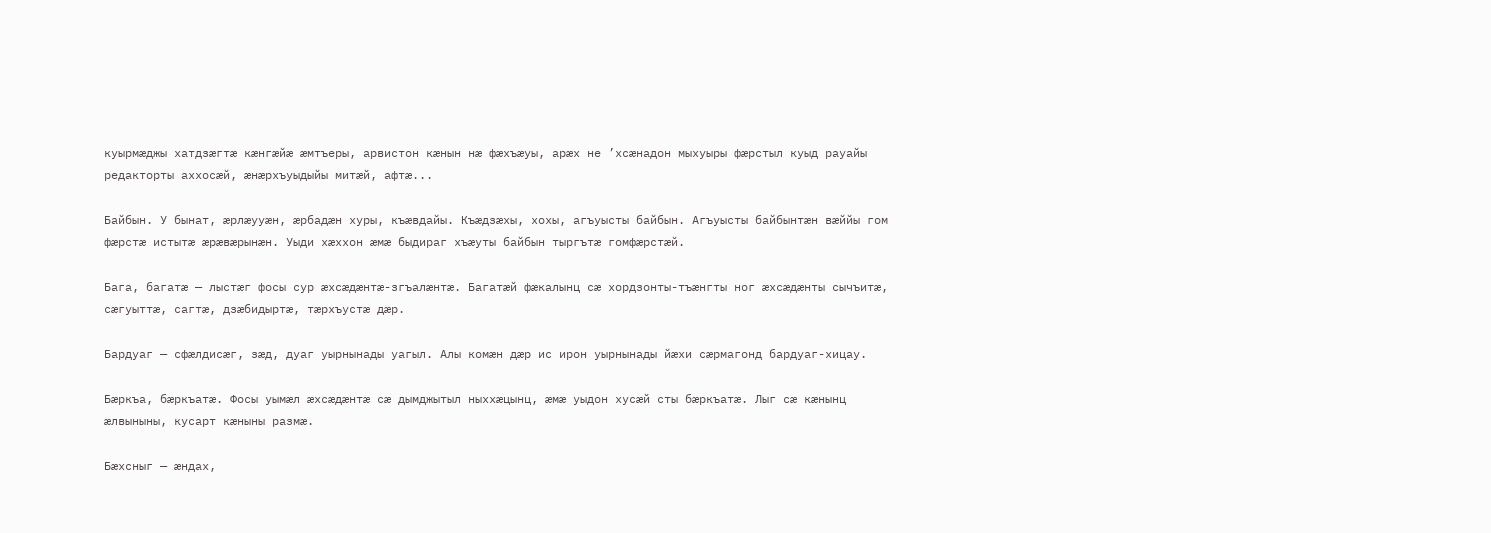куырмæджы хатдзæгтæ кæнгæйæ æмтъеры, арвистон кæнын нæ фæхъæуы, арæх не ’хсæнадон мыхуыры фæрстыл куыд рауайы редакторты аххосæй, æнæрхъуыдыйы митæй, афтæ...

Байбын. У бынат, æрлæууæн, æрбадæн хуры, къæвдайы. Къæдзæхы, хохы, агъуысты байбын. Агъуысты байбынтæн вæййы гом фæрстæ истытæ æрæвæрынæн. Уыди хæххон æмæ быдираг хъæуты байбын тыргътæ гомфæрстæй.

Бага, багатæ — лыстæг фосы сур æхсæдæнтæ-згъалæнтæ. Багатæй фæкалынц сæ хордзонты-тъæнгты ног æхсæдæнты сычъитæ, сæгуыттæ, сагтæ, дзæбидыртæ, тæрхъустæ дæр.

Бардуаг — сфæлдисæг, зæд, дуаг уырнынады уагыл. Алы комæн дæр ис ирон уырнынады йæхи сæрмагонд бардуаг-хицау.

Бæркъа, бæркъатæ. Фосы уымæл æхсæдæнтæ сæ дымджытыл ныххæцынц, æмæ уыдон хусæй сты бæркъатæ. Лыг сæ кæнынц æлвыныны, кусарт кæныны размæ.

Бæхсныг — æндах,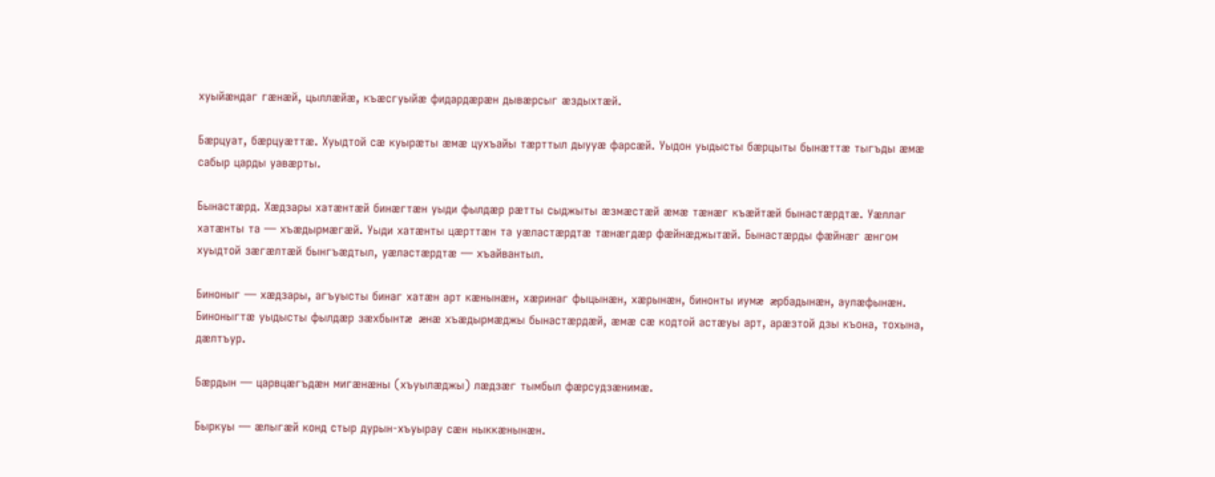хуыйæндаг гæнæй, цыллæйæ, къæсгуыйæ фидардæрæн дывæрсыг æздыхтæй.

Бæрцуат, бæрцуæттæ. Хуыдтой сæ куырæты æмæ цухъайы тæрттыл дыууæ фарсæй. Уыдон уыдысты бæрцыты бынæттæ тыгъды æмæ сабыр царды уавæрты.

Бынастæрд. Хæдзары хатæнтæй бинæгтæн уыди фылдæр рæтты сыджыты æзмæстæй æмæ тæнæг къæйтæй бынастæрдтæ. Уæллаг хатæнты та — хъæдырмæгæй. Уыди хатæнты цæрттæн та уæластæрдтæ тæнæгдæр фæйнæджытæй. Бынастæрды фæйнæг æнгом хуыдтой зæгæлтæй бынгъæдтыл, уæластæрдтæ — хъайвантыл.

Биноныг — хæдзары, агъуысты бинаг хатæн арт кæнынæн, хæринаг фыцынæн, хæрынæн, бинонты иумæ æрбадынæн, аулæфынæн. Биноныгтæ уыдысты фылдæр зæхбынтæ æнæ хъæдырмæджы бынастæрдæй, æмæ сæ кодтой астæуы арт, арæзтой дзы къона, тохына, дæлтъур.

Бæрдын — царвцæгъдæн мигæнæны (хъуылæджы) лæдзæг тымбыл фæрсудзæнимæ.

Быркуы — æлыгæй конд стыр дурын-хъуырау сæн ныккæнынæн.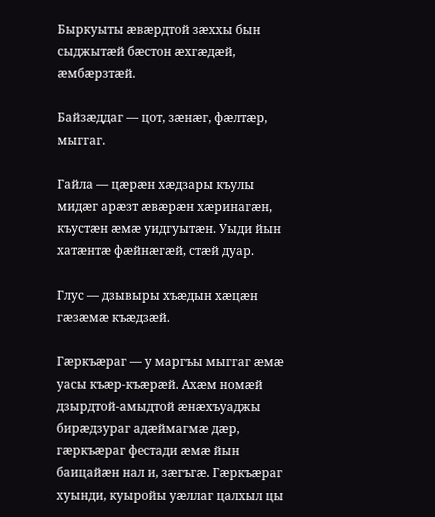Быркуыты æвæрдтой зæххы бын сыджытæй бæстон æхгæдæй, æмбæрзтæй.

Байзæддаг — цот, зæнæг, фæлтæр, мыггаг.

Гайла — цæрæн хæдзары къулы мидæг арæзт æвæрæн хæринагæн, къустæн æмæ уидгуытæн. Уыди йын хатæнтæ фæйнæгæй, стæй дуар.

Глус — дзывыры хъæдын хæцæн гæзæмæ къæдзæй.

Гæркъæраг — у маргъы мыггаг æмæ уасы къæр-къæрæй. Ахæм номæй дзырдтой-амыдтой æнæхъуаджы бирæдзураг адæймагмæ дæр, гæркъæраг фестади æмæ йын баицайæн нал и, зæгъгæ. Гæркъæраг хуынди, куыройы уæллаг цалхыл цы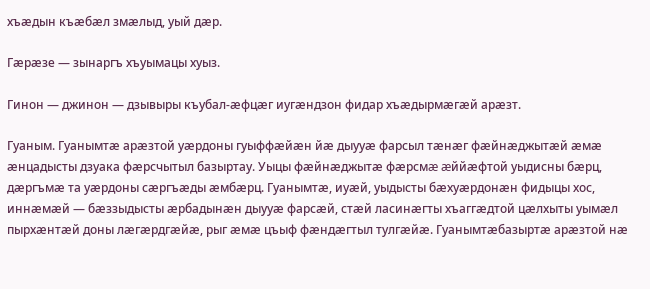хъæдын къæбæл змæлыд, уый дæр.

Гæрæзе — зынаргъ хъуымацы хуыз.

Гинон — джинон — дзывыры къубал-æфцæг иугæндзон фидар хъæдырмæгæй арæзт.

Гуаным. Гуанымтæ арæзтой уæрдоны гуыффæйæн йæ дыууæ фарсыл тæнæг фæйнæджытæй æмæ æнцадысты дзуака фæрсчытыл базыртау. Уыцы фæйнæджытæ фæрсмæ æййæфтой уыдисны бæрц, дæргъмæ та уæрдоны сæргъæды æмбæрц. Гуанымтæ, иуæй, уыдысты бæхуæрдонæн фидыцы хос, иннæмæй — бæззыдысты æрбадынæн дыууæ фарсæй, стæй ласинæгты хъаггæдтой цæлхыты уымæл пырхæнтæй доны лæгæрдгæйæ, рыг æмæ цъыф фæндæгтыл тулгæйæ. Гуанымтæбазыртæ арæзтой нæ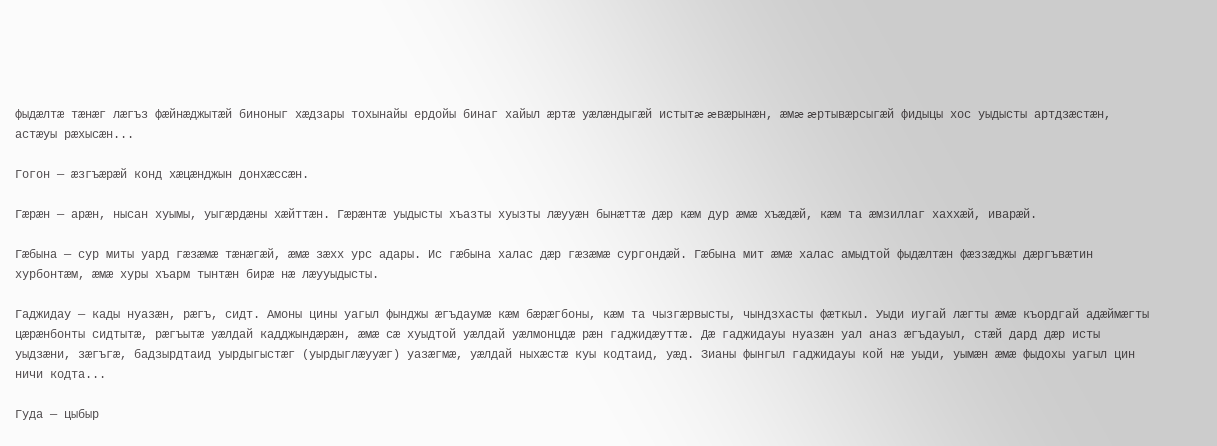фыдæлтæ тæнæг лæгъз фæйнæджытæй биноныг хæдзары тохынайы ердойы бинаг хайыл æртæ уæлæндыгæй истытæ æвæрынæн, æмæ æртывæрсыгæй фидыцы хос уыдысты артдзæстæн, астæуы рæхысæн...

Гогон — æзгъæрæй конд хæцæнджын донхæссæн.

Гæрæн — арæн, нысан хуымы, уыгæрдæны хæйттæн. Гæрæнтæ уыдысты хъазты хуызты лæууæн бынæттæ дæр кæм дур æмæ хъæдæй, кæм та æмзиллаг хаххæй, иварæй.

Гæбына — сур миты уард гæзæмæ тæнæгæй, æмæ зæхх урс адары. Ис гæбына халас дæр гæзæмæ сургондæй. Гæбына мит æмæ халас амыдтой фыдæлтæн фæззæджы дæргъвæтин хурбонтæм, æмæ хуры хъарм тынтæн бирæ нæ лæууыдысты.

Гаджидау — кады нуазæн, рæгъ, сидт. Амоны цины уагыл фынджы æгъдаумæ кæм бæрæгбоны, кæм та чызгæрвысты, чындзхасты фæткыл. Уыди иугай лæгты æмæ къордгай адæймæгты цæрæнбонты сидтытæ, рæгъытæ уæлдай кадджындæрæн, æмæ сæ хуыдтой уæлдай уæлмонцдæ рæн гаджидæуттæ. Дæ гаджидауы нуазæн уал аназ æгъдауыл, стæй дард дæр исты уыдзæни, зæгъгæ, бадзырдтаид уырдыгыстæг (уырдыглæууæг) уазæгмæ, уæлдай ныхæстæ куы кодтаид, уæд. Зианы фынгыл гаджидауы кой нæ уыди, уымæн æмæ фыдохы уагыл цин ничи кодта...

Гуда — цыбыр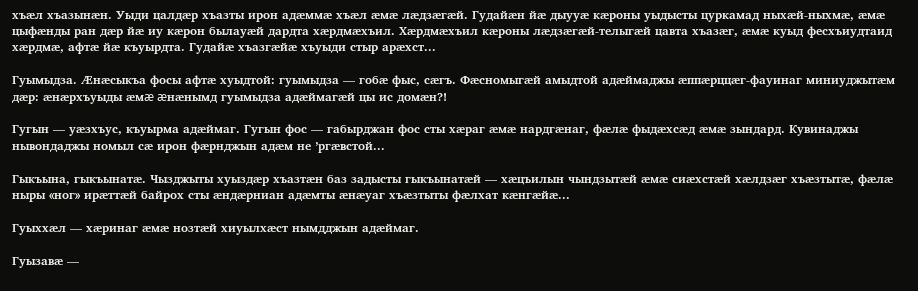хъæл хъазынæн. Уыди цалдæр хъазты ирон адæммæ хъæл æмæ лæдзæгæй. Гудайæн йæ дыууæ кæроны уыдысты цуркамад ныхæй-ныхмæ, æмæ цыфæнды ран дæр йæ иу кæрон былауæй дардта хæрдмæхъил. Хæрдмæхъил кæроны лæдзæгæй-телыгæй цавта хъазæг, æмæ куыд фесхъиудтаид хæрдмæ, афтæ йæ къуырдта. Гудайæ хъазгæйæ хъуыди стыр арæхст...

Гуымыдза. Æнæсыкъа фосы афтæ хуыдтой: гуымыдза — гобæ фыс, сæгъ. Фæсномыгæй амыдтой адæймаджы æппæрццæг-фауинаг миниуджытæм дæр: æнæрхъуыды æмæ æнæнымд гуымыдза адæймагæй цы ис домæн?!

Гугын — уæзхъус, къуырма адæймаг. Гугын фос — габырджан фос сты хæраг æмæ нардгæнаг, фæлæ фыдæхсæд æмæ зындард. Кувинаджы нывондаджы номыл сæ ирон фæрнджын адæм не ’ргæвстой...

Гыкъына, гыкъынатæ. Чызджыты хуыздæр хъазтæн баз задысты гыкъынатæй — хæцъилын чындзытæй æмæ сиæхстæй хæлдзæг хъæзтытæ, фæлæ ныры «ног» ирæттæй байрох сты æндæрниан адæмты æнæуаг хъæзтыты фæлхат кæнгæйæ...

Гуыххæл — хæринаг æмæ нозтæй хиуылхæст нымдджын адæймаг.

Гуызавæ —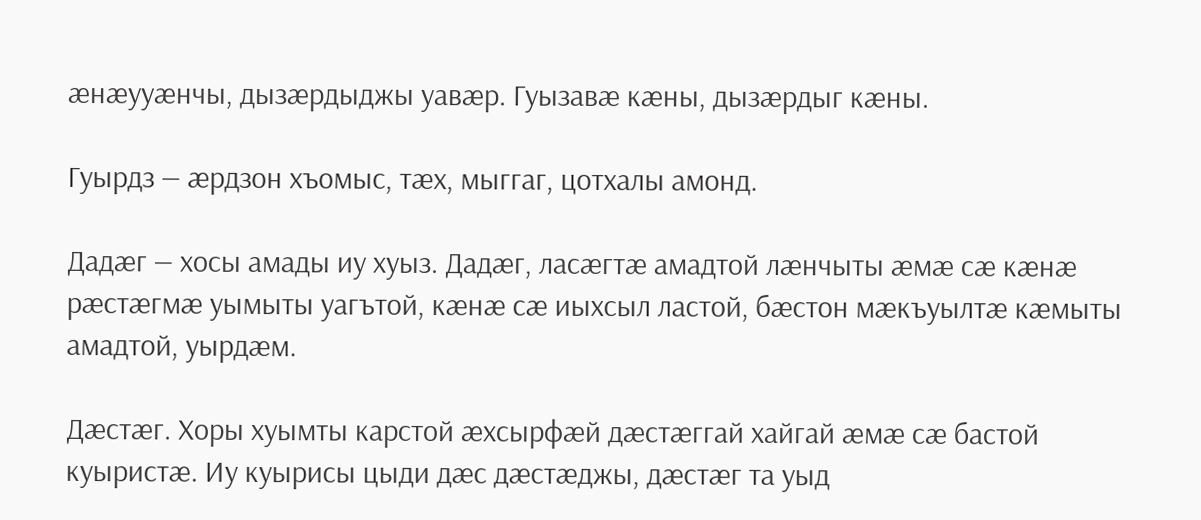æнæууæнчы, дызæрдыджы уавæр. Гуызавæ кæны, дызæрдыг кæны.

Гуырдз — æрдзон хъомыс, тæх, мыггаг, цотхалы амонд.

Дадæг — хосы амады иу хуыз. Дадæг, ласæгтæ амадтой лæнчыты æмæ сæ кæнæ рæстæгмæ уымыты уагътой, кæнæ сæ иыхсыл ластой, бæстон мæкъуылтæ кæмыты амадтой, уырдæм.

Дæстæг. Хоры хуымты карстой æхсырфæй дæстæггай хайгай æмæ сæ бастой куыристæ. Иу куырисы цыди дæс дæстæджы, дæстæг та уыд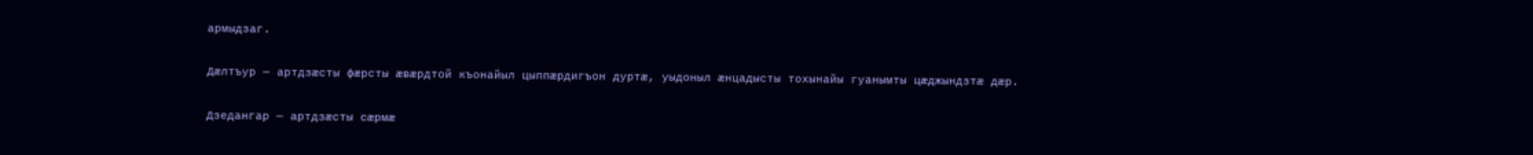армыдзаг.

Дæлтъур — артдзæсты фæрсты æвæрдтой къонайыл цыппæрдигъон дуртæ, уыдоныл æнцадысты тохынайы гуанымты цæджындзтæ дæр.

Дзедангар — артдзæсты сæрмæ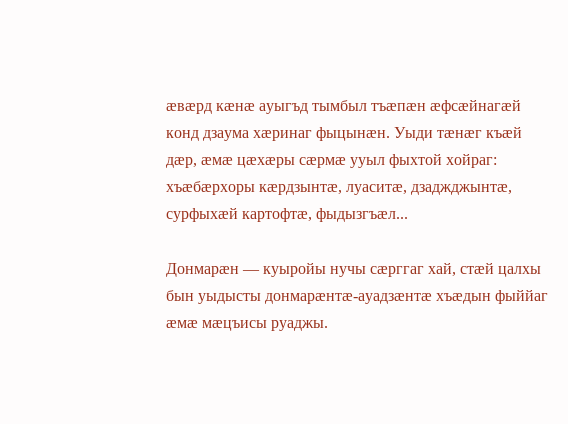æвæрд кæнæ ауыгъд тымбыл тъæпæн æфсæйнагæй конд дзаума хæринаг фыцынæн. Уыди тæнæг къæй дæр, æмæ цæхæры сæрмæ ууыл фыхтой хойраг: хъæбæрхоры кæрдзынтæ, луаситæ, дзаджджынтæ, сурфыхæй картофтæ, фыдызгъæл...

Донмарæн — куыройы нучы сæрггаг хай, стæй цалхы бын уыдысты донмарæнтæ-ауадзæнтæ хъæдын фыййаг æмæ мæцъисы руаджы.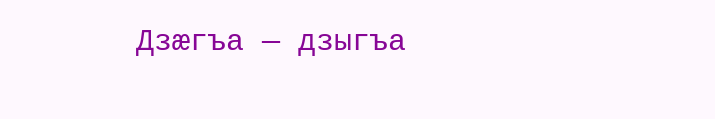Дзæгъа — дзыгъа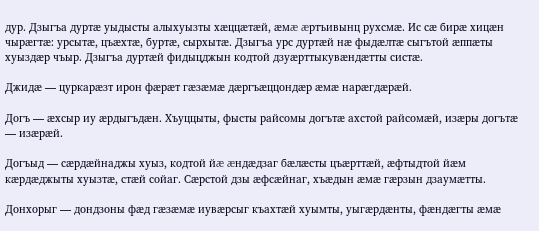дур. Дзыгъа дуртæ уыдысты алыхуызты хæццæтæй, æмæ æртъивынц рухсмæ. Ис сæ бирæ хицæн чырæгтæ: урсытæ, цъæхтæ, буртæ, сырхытæ. Дзыгъа урс дуртæй нæ фыдæлтæ сыгътой æппæты хуыздæр чъыр. Дзыгъа дуртæй фидыцджын кодтой дзуæрттыкувæндæтты систæ.

Джидæ — цуркарæзт ирон фæрæт гæзæмæ дæргъæццондæр æмæ нарæгдæрæй.

Догъ — æхсыр иу æрдыгъдæн. Хъуццыты, фысты райсомы догътæ ахстой райсомæй, изæры догътæ — изæрæй.

Догъыд — сæрдæйнаджы хуыз, кодтой йæ æндæдзаг бæлæсты цъæрттæй, æфтыдтой йæм кæрдæджыты хуызтæ, стæй сойаг. Сæрстой дзы æфсæйнаг, хъæдын æмæ гæрзын дзаумæтты.

Донхорыг — дондзоны фæд гæзæмæ иувæрсыг къахтæй хуымты, уыгæрдæнты, фæндæгты æмæ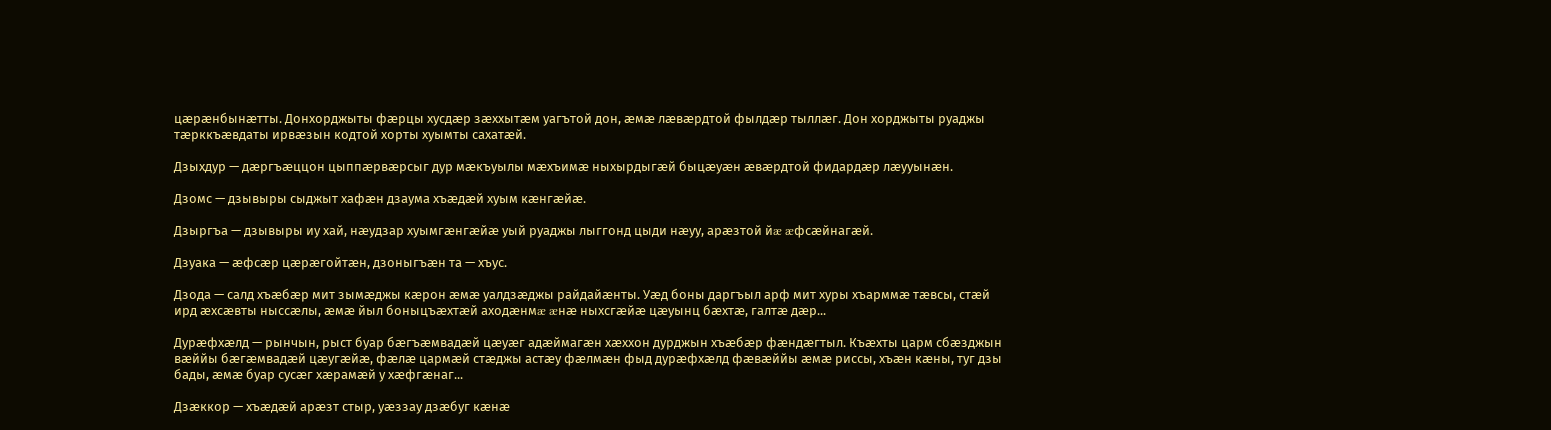цæрæнбынæтты. Донхорджыты фæрцы хусдæр зæххытæм уагътой дон, æмæ лæвæрдтой фылдæр тыллæг. Дон хорджыты руаджы тæрккъæвдаты ирвæзын кодтой хорты хуымты сахатæй.

Дзыхдур — дæргъæццон цыппæрвæрсыг дур мæкъуылы мæхъимæ ныхырдыгæй быцæуæн æвæрдтой фидардæр лæууынæн.

Дзомс — дзывыры сыджыт хафæн дзаума хъæдæй хуым кæнгæйæ.

Дзыргъа — дзывыры иу хай, нæудзар хуымгæнгæйæ уый руаджы лыггонд цыди нæуу, арæзтой йæ æфсæйнагæй.

Дзуака — æфсæр цæрæгойтæн, дзоныгъæн та — хъус.

Дзода — салд хъæбæр мит зымæджы кæрон æмæ уалдзæджы райдайæнты. Уæд боны даргъыл арф мит хуры хъарммæ тæвсы, стæй ирд æхсæвты ныссæлы, æмæ йыл боныцъæхтæй аходæнмæ æнæ ныхсгæйæ цæуынц бæхтæ, галтæ дæр...

Дурæфхæлд — рынчын, рыст буар бæгъæмвадæй цæуæг адæймагæн хæххон дурджын хъæбæр фæндæгтыл. Къæхты царм сбæзджын вæййы бæгæмвадæй цæугæйæ, фæлæ цармæй стæджы астæу фæлмæн фыд дурæфхæлд фæвæййы æмæ риссы, хъæн кæны, туг дзы бады, æмæ буар сусæг хæрамæй у хæфгæнаг...

Дзæккор — хъæдæй арæзт стыр, уæззау дзæбуг кæнæ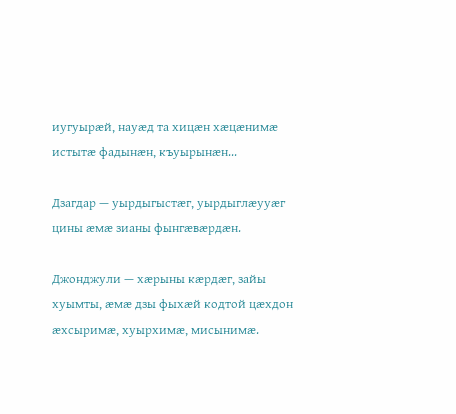иугуырæй, науæд та хицæн хæцæнимæ истытæ фадынæн, къуырынæн...

Дзагдар — уырдыгыстæг, уырдыглæууæг цины æмæ зианы фынгæвæрдæн.

Джонджули — хæрыны кæрдæг, зайы хуымты, æмæ дзы фыхæй кодтой цæхдон æхсыримæ, хуырхимæ, мисынимæ.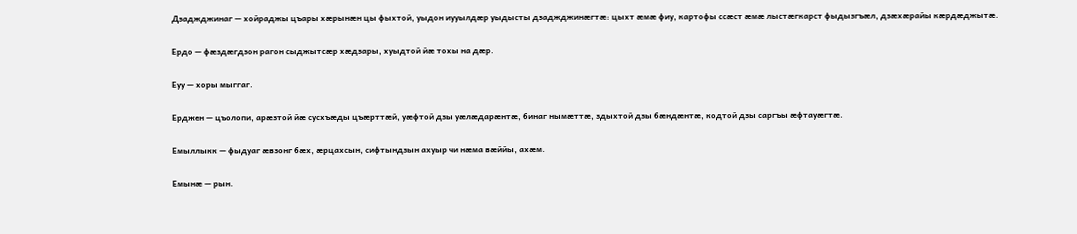Дзаджджинаг — хойраджы цъары хæрынæн цы фыхтой, уыдон иууылдæр уыдысты дзаджджинæгтæ: цыхт æмæ фиу, картофы ссæст æмæ лыстæгкарст фыдызгъæл, дзæхæрайы кæрдæджытæ.

Ердо — фæздæгдзон рагон сыджытсæр хæдзары, хуыдтой йæ тохы на дæр.

Еуу — хоры мыггаг.

Ерджен — цъолопи, арæзтой йæ сусхъæды цъæрттæй, уæфтой дзы уæлæдарæнтæ, бинаг нымæттæ, здыхтой дзы бæндæнтæ, кодтой дзы саргъы æфтауæгтæ.

Емыллыкк — фыдуаг æвзонг бæх, æрцахсын, сифтындзын ахуыр чи нæма вæййы, ахæм.

Емынæ — рын.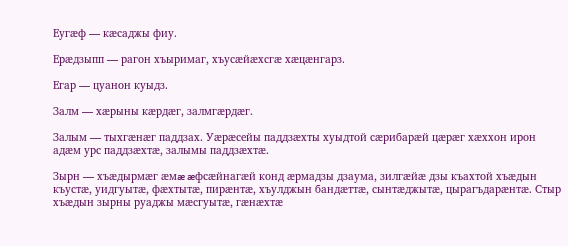Еугæф — кæсаджы фиу.

Ерæдзыпп — рагон хъыримаг, хъусæйæхсгæ хæцæнгарз.

Егар — цуанон куыдз.

Залм — хæрыны кæрдæг, залмгæрдæг.

Залым — тыхгæнæг паддзах. Уæрæсейы паддзæхты хуыдтой сæрибарæй цæрæг хæххон ирон адæм урс паддзæхтæ, залымы паддзæхтæ.

Зырн — хъæдырмæг æмæ æфсæйнагæй конд æрмадзы дзаума, зилгæйæ дзы къахтой хъæдын къустæ, уидгуытæ, фæхтытæ, пирæнтæ, хъулджын бандæттæ, сынтæджытæ, цырагъдарæнтæ. Стыр хъæдын зырны руаджы мæсгуытæ, гæнæхтæ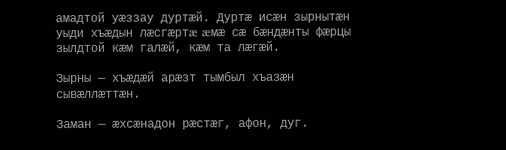амадтой уæззау дуртæй. Дуртæ исæн зырнытæн уыди хъæдын лæсгæртæ æмæ сæ бæндæнты фæрцы зылдтой кæм галæй, кæм та лæгæй.

Зырны — хъæдæй арæзт тымбыл хъазæн сывæллæттæн.

Заман — æхсæнадон рæстæг, афон, дуг.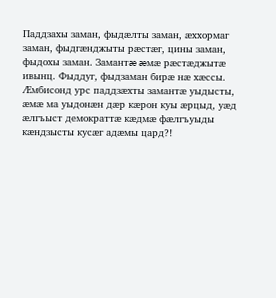Паддзахы заман, фыдæлты заман, æххормаг заман, фыдгæнджыты рæстæг, цины заман, фыдохы заман. Замантæ æмæ рæстæджытæ ивынц. Фыддуг, фыдзаман бирæ нæ хæссы. Æмбисонд урс паддзæхты замантæ уыдысты, æмæ ма уыдонæн дæр кæрон куы æрцыд, уæд æлгъыст демократтæ кæдмæ фæлгъуыды кæндзысты кусæг адæмы цард?!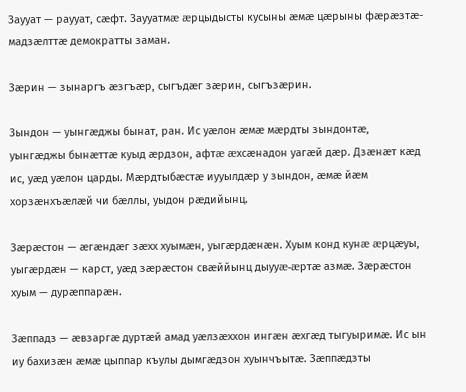Заууат — раууат, сæфт. Заууатмæ æрцыдысты кусыны æмæ цæрыны фæрæзтæ-мадзæлттæ демократты заман.

Зæрин — зынаргъ æзгъæр, сыгъдæг зæрин, сыгъзæрин.

Зындон — уынгæджы бынат, ран. Ис уæлон æмæ мæрдты зындонтæ, уынгæджы бынæттæ куыд æрдзон, афтæ æхсæнадон уагæй дæр. Дзæнæт кæд ис, уæд уæлон царды. Мæрдтыбæстæ иууылдæр у зындон, æмæ йæм хорзæнхъæлæй чи бæллы, уыдон рæдийынц.

Зæрæстон — æгæндæг зæхх хуымæн, уыгæрдæнæн. Хуым конд кунæ æрцæуы, уыгæрдæн — карст, уæд зæрæстон свæййынц дыууæ-æртæ азмæ. Зæрæстон хуым — дурæппарæн.

Зæппадз — æвзаргæ дуртæй амад уæлзæххон ингæн æхгæд тыгуыримæ. Ис ын иу бахизæн æмæ цыппар къулы дымгæдзон хуынчъытæ. Зæппæдзты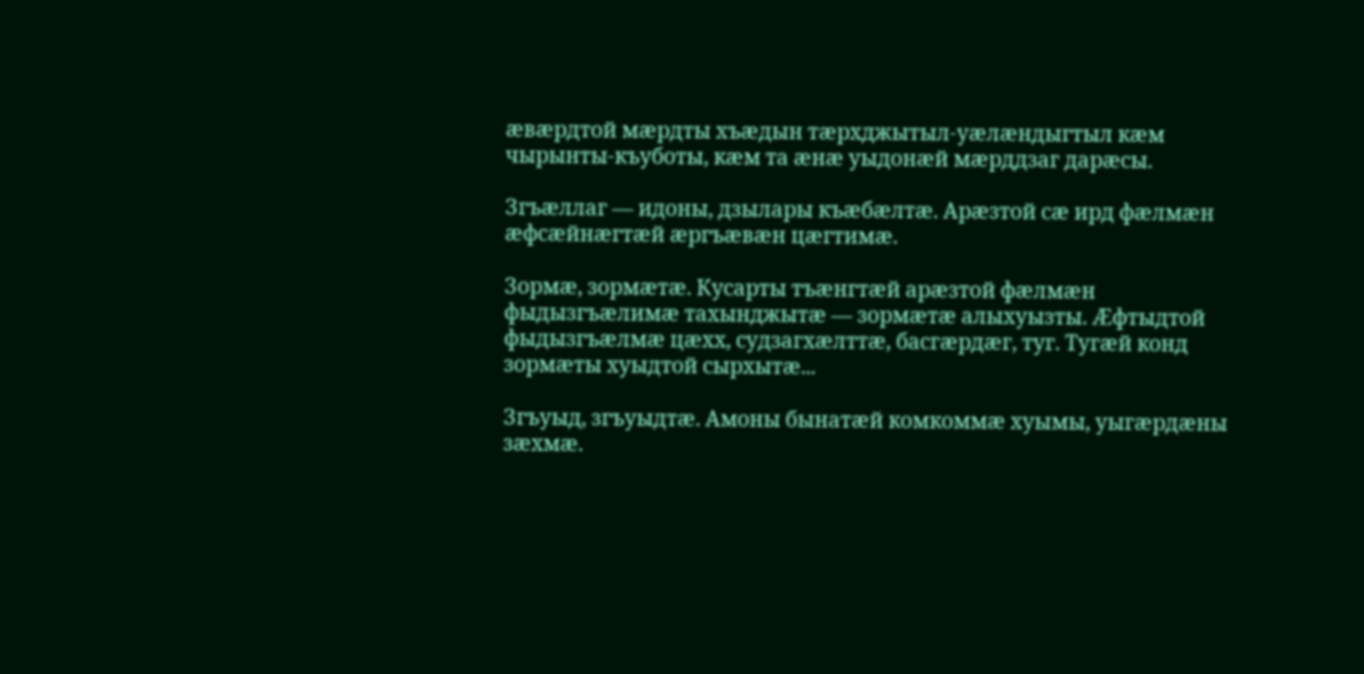æвæрдтой мæрдты хъæдын тæрхджытыл-уæлæндыгтыл кæм чырынты-къуботы, кæм та æнæ уыдонæй мæрддзаг дарæсы.

Згъæллаг — идоны, дзылары къæбæлтæ. Арæзтой сæ ирд фæлмæн æфсæйнæгтæй æргъæвæн цæгтимæ.

Зормæ, зормæтæ. Кусарты тъæнгтæй арæзтой фæлмæн фыдызгъæлимæ тахынджытæ — зормæтæ алыхуызты. Æфтыдтой фыдызгъæлмæ цæхх, судзагхæлттæ, басгæрдæг, туг. Тугæй конд зормæты хуыдтой сырхытæ...

Згъуыд, згъуыдтæ. Амоны бынатæй комкоммæ хуымы, уыгæрдæны зæхмæ.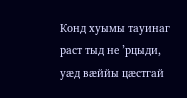Конд хуымы тауинаг раст тыд не ’рцыди, уæд вæййы цæстгай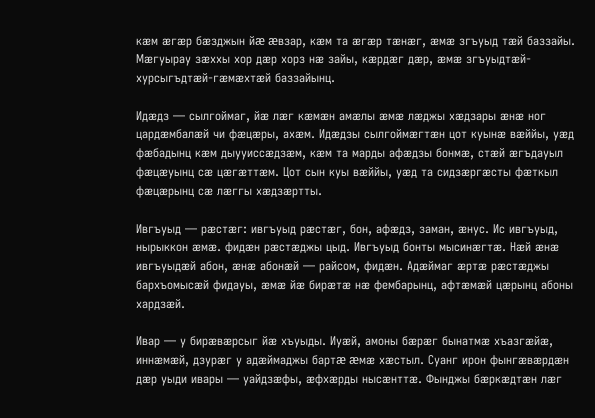кæм æгæр бæзджын йæ æвзар, кæм та æгæр тæнæг, æмæ згъуыд тæй баззайы. Мæгуырау зæххы хор дæр хорз нæ зайы, кæрдæг дæр, æмæ згъуыдтæй-хурсыгъдтæй-гæмæхтæй баззайынц.

Идæдз — сылгоймаг, йæ лæг кæмæн амæлы æмæ лæджы хæдзары æнæ ног цардæмбалæй чи фæцæры, ахæм. Идæдзы сылгоймæгтæн цот куынæ вæййы, уæд фæбадынц кæм дыууиссæдзæм, кæм та марды афæдзы бонмæ, стæй æгъдауыл фæцæуынц сæ цæгæттæм. Цот сын куы вæййы, уæд та сидзæргæсты фæткыл фæцæрынц сæ лæггы хæдзæртты.

Ивгъуыд — рæстæг: ивгъуыд рæстæг, бон, афæдз, заман, æнус. Ис ивгъуыд, нырыккон æмæ. фидæн рæстæджы цыд. Ивгъуыд бонты мысинæгтæ. Нæй æнæ ивгъуыдæй абон, æнæ абонæй — райсом, фидæн. Адæймаг æртæ рæстæджы бархъомысæй фидауы, æмæ йæ бирæтæ нæ фембарынц, афтæмæй цæрынц абоны хардзæй.

Ивар — у бирæвæрсыг йæ хъуыды. Иуæй, амоны бæрæг бынатмæ хъазгæйæ, иннæмæй, дзурæг у адæймаджы бартæ æмæ хæстыл. Суанг ирон фынгæвæрдæн дæр уыди ивары — уайдзæфы, æфхæрды нысæнттæ. Фынджы бæркæдтæн лæг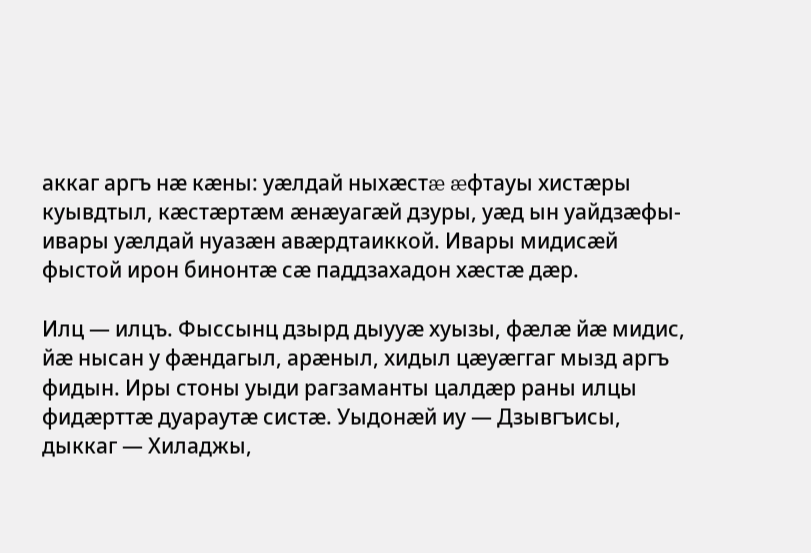аккаг аргъ нæ кæны: уæлдай ныхæстæ æфтауы хистæры куывдтыл, кæстæртæм æнæуагæй дзуры, уæд ын уайдзæфы-ивары уæлдай нуазæн авæрдтаиккой. Ивары мидисæй фыстой ирон бинонтæ сæ паддзахадон хæстæ дæр.

Илц — илцъ. Фыссынц дзырд дыууæ хуызы, фæлæ йæ мидис, йæ нысан у фæндагыл, арæныл, хидыл цæуæггаг мызд аргъ фидын. Иры стоны уыди рагзаманты цалдæр раны илцы фидæрттæ дуараутæ систæ. Уыдонæй иу — Дзывгъисы, дыккаг — Хиладжы,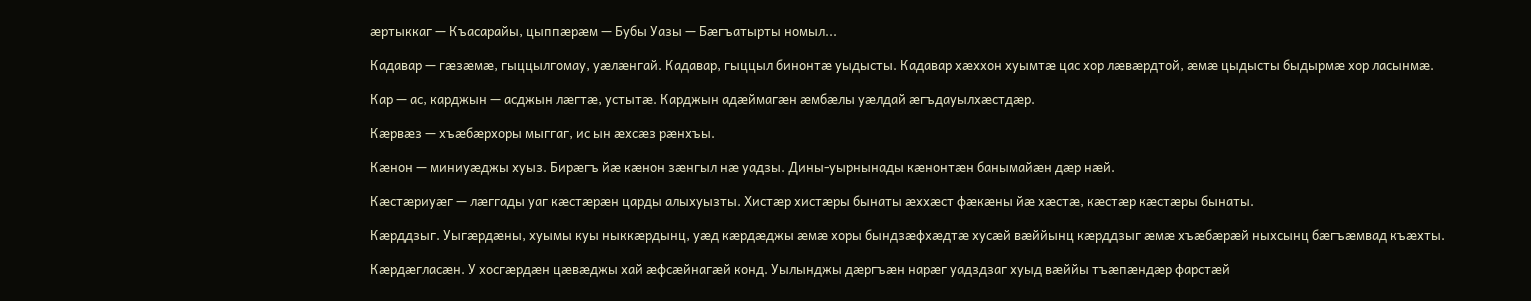æртыккаг — Къасарайы, цыппæрæм — Бубы Уазы — Бæгъатырты номыл...

Кадавар — гæзæмæ, гыццылгомау, уæлæнгай. Кадавар, гыццыл бинонтæ уыдысты. Кадавар хæххон хуымтæ цас хор лæвæрдтой, æмæ цыдысты быдырмæ хор ласынмæ.

Кар — ас, карджын — асджын лæгтæ, устытæ. Карджын адæймагæн æмбæлы уæлдай æгъдауылхæстдæр.

Кæрвæз — хъæбæрхоры мыггаг, ис ын æхсæз рæнхъы.

Кæнон — миниуæджы хуыз. Бирæгъ йæ кæнон зæнгыл нæ уадзы. Дины-уырнынады кæнонтæн банымайæн дæр нæй.

Кæстæриуæг — лæггады уаг кæстæрæн царды алыхуызты. Хистæр хистæры бынаты æххæст фæкæны йæ хæстæ, кæстæр кæстæры бынаты.

Кæрддзыг. Уыгæрдæны, хуымы куы ныккæрдынц, уæд кæрдæджы æмæ хоры бындзæфхæдтæ хусæй вæййынц кæрддзыг æмæ хъæбæрæй ныхсынц бæгъæмвад къæхты.

Кæрдæгласæн. У хосгæрдæн цæвæджы хай æфсæйнагæй конд. Уылынджы дæргъæн нарæг уадздзаг хуыд вæййы тъæпæндæр фарстæй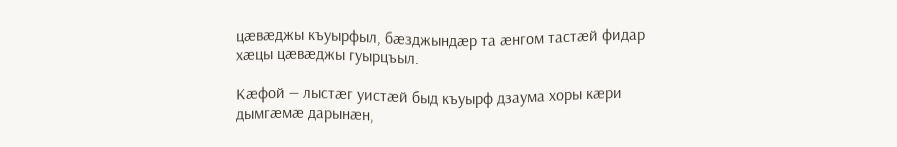цæвæджы къуырфыл, бæзджындæр та æнгом тастæй фидар хæцы цæвæджы гуырцъыл.

Кæфой — лыстæг уистæй быд къуырф дзаума хоры кæри дымгæмæ дарынæн,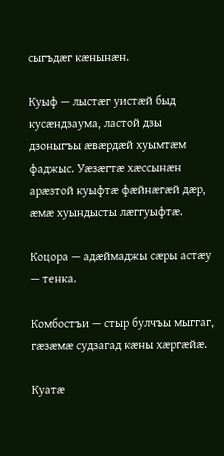сыгъдæг кæнынæн.

Куыф — лыстæг уистæй быд кусæндзаума, ластой дзы дзоныгъы æвæрдæй хуымтæм фаджыс. Уæзæгтæ хæссынæн арæзтой куыфтæ фæйнæгæй дæр, æмæ хуындысты лæггуыфтæ.

Коцора — адæймаджы сæры астæу — тенка.

Комбостъи — стыр булчъы мыггаг, гæзæмæ судзагад кæны хæргæйæ.

Куатæ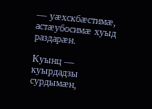— уæхскбæстимæ, астæубосимæ хуыд раздарæн.

Куынц — куырдадзы сурдымæн,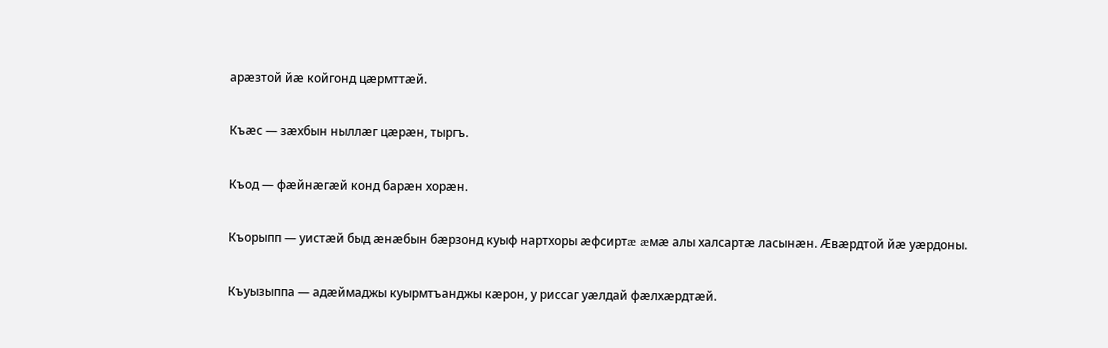арæзтой йæ койгонд цæрмттæй.

Къæс — зæхбын ныллæг цæрæн, тыргъ.

Къод — фæйнæгæй конд барæн хорæн.

Къорыпп — уистæй быд æнæбын бæрзонд куыф нартхоры æфсиртæ æмæ алы халсартæ ласынæн. Æвæрдтой йæ уæрдоны.

Къуызыппа — адæймаджы куырмтъанджы кæрон, у риссаг уæлдай фæлхæрдтæй.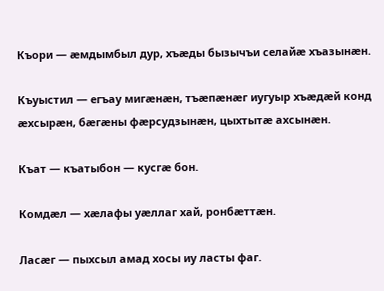Къори — æмдымбыл дур, хъæды бызычъи селайæ хъазынæн.

Къуыстил — егъау мигæнæн, тъæпæнæг иугуыр хъæдæй конд æхсырæн, бæгæны фæрсудзынæн, цыхтытæ ахсынæн.

Къат — къатыбон — кусгæ бон.

Комдæл — хæлафы уæллаг хай, ронбæттæн.

Ласæг — пыхсыл амад хосы иу ласты фаг.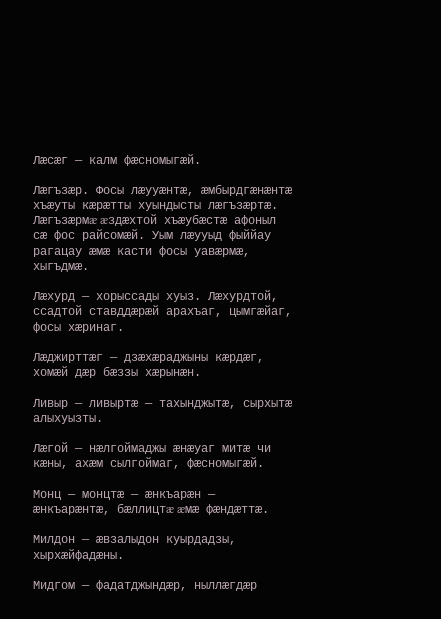Лæсæг — калм фæсномыгæй.

Лæгъзæр. Фосы лæууæнтæ, æмбырдгæнæнтæ хъæуты кæрæтты хуындысты лæгъзæртæ. Лæгъзæрмæ æздæхтой хъæубæстæ афоныл сæ фос райсомæй. Уым лæууыд фыййау рагацау æмæ касти фосы уавæрмæ, хыгъдмæ.

Лæхурд — хорыссады хуыз. Лæхурдтой, ссадтой ставддæрæй арахъаг, цымгæйаг, фосы хæринаг.

Лæджирттæг — дзæхæраджыны кæрдæг, хомæй дæр бæззы хæрынæн.

Ливыр — ливыртæ — тахынджытæ, сырхытæ алыхуызты.

Лæгой — нæлгоймаджы æнæуаг митæ чи кæны, ахæм сылгоймаг, фæсномыгæй.

Монц — монцтæ — æнкъарæн — æнкъарæнтæ, бæллицтæ æмæ фæндæттæ.

Милдон — æвзалыдон куырдадзы, хырхæйфадæны.

Мидгом — фадатджындæр, ныллæгдæр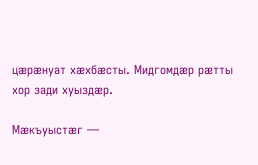цæрæнуат хæхбæсты. Мидгомдæр рæтты хор зади хуыздæр.

Мæкъуыстæг —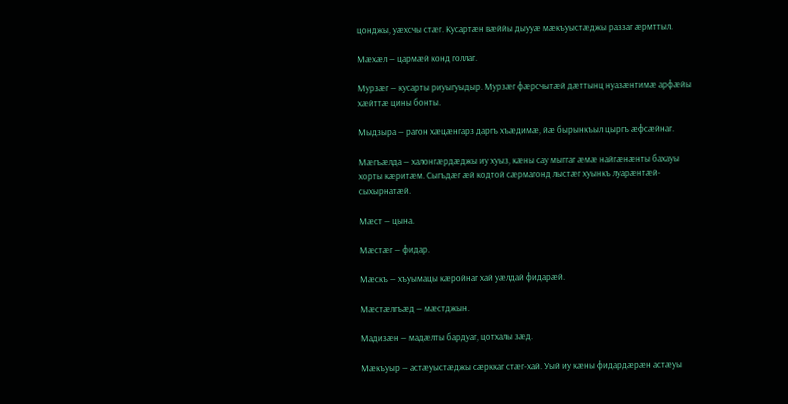цонджы, уæхсчы стæг. Кусартæн вæййы дыууæ мæкъуыстæджы раззаг æрмттыл.

Мæхæл — цармæй конд голлаг.

Мурзæг — кусарты риуыгуыдыр. Мурзæг фæрсчытæй дæттынц нуазæнтимæ арфæйы хæйттæ цины бонты.

Мыдзыра — рагон хæцæнгарз даргъ хъæдимæ, йæ бырынкъыл цыргъ æфсæйнаг.

Мæгъæлда — халонгæрдæджы иу хуыз, кæны сау мыггаг æмæ найгæнæнты бахауы хорты кæритæм. Сыгъдæг æй кодтой сæрмагонд лыстæг хуынкъ луарæнтæй-сыхырнатæй.

Мæст — цына.

Мæстæг — фидар.

Мæскъ — хъуымацы кæройнаг хай уæлдай фидарæй.

Мæстæлгъæд — мæстджын.

Мадизæн — мадæлты бардуаг, цотхалы зæд.

Мæкъуыр — астæуыстæджы сæрккаг стæг-хай. Уый иу кæны фидардæрæн астæуы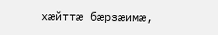хæйттæ бæрзæимæ,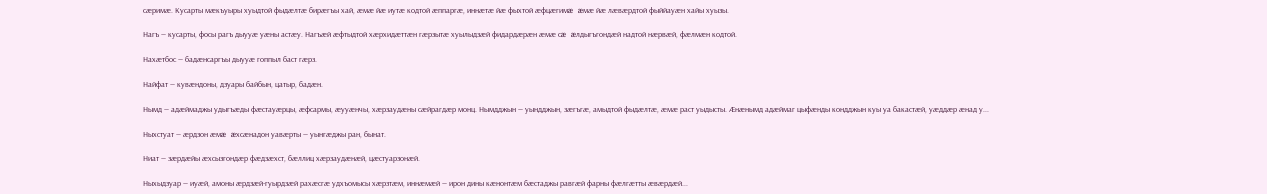сæримæ. Кусарты мæкъуыры хуыдтой фыдæлтæ бирæгъы хай, æмæ йæ иутæ кодтой æппаргæ, иннæтæ йæ фыхтой æфцæгимæ æмæ йæ лæвæрдтой фыййауæн хайы хуызы.

Нагъ — кусарты, фосы рагъ дыууæ уæны астæу. Нагъæй æфтыдтой хæрхидæттæн гæрзытæ хуылыдзæй фидардæрæн æмæ сæ æлдыгъгондæй надтой нæрвæй, фæлмæн кодтой.

Нахæтбос — бадæнсаргъы дыууæ гоппыл баст гæрз.

Найфат — кувæндоны, дзуары байбын, цатыр, бадæн.

Нымд — адæймаджы удыгъæды фæстауæрцы, æфсармы, æууæнчы, хæрзаудæны сæйрагдæр монц. Нымдджын — уындджын, зæгъгæ, амыдтой фыдæлтæ, æмæ раст уыдысты. Æнæнымд адæймаг цыфæнды кондджын куы уа бакастæй, уæддæр æнад у...

Ныхстуат — æрдзон æмæ æхсæнадон уавæрты — уынгæджы ран, бынат.

Ниат — зæрдæйы æхсызгондæр фæдзæхст, бæллиц хæрзаудæнæй, цæстуарзонæй.

Ныхыдзуар — иуæй, амоны æрдзæй-гуырдзæй рахæсгæ удхъомысы хæрзтæм, иннæмæй — ирон дины кæнонтæм бæстаджы равгæй фарны фæлгæтты æвæрдæй...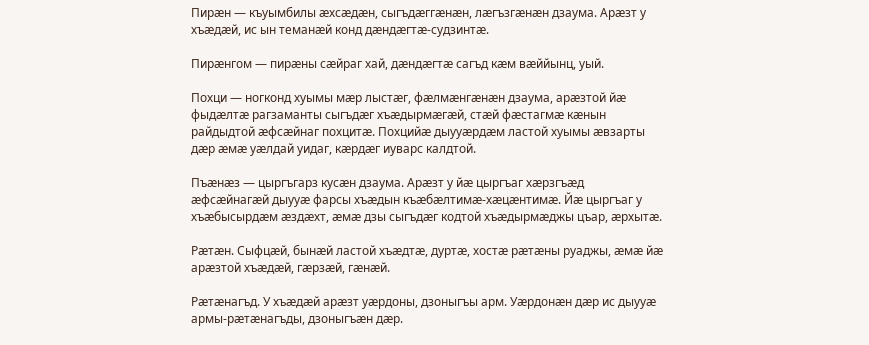Пирæн — къуымбилы æхсæдæн, сыгъдæггæнæн, лæгъзгæнæн дзаума. Арæзт у хъæдæй, ис ын теманæй конд дæндæгтæ-судзинтæ.

Пирæнгом — пирæны сæйраг хай, дæндæгтæ сагъд кæм вæййынц, уый.

Похци — ногконд хуымы мæр лыстæг, фæлмæнгæнæн дзаума, арæзтой йæ фыдæлтæ рагзаманты сыгъдæг хъæдырмæгæй, стæй фæстагмæ кæнын райдыдтой æфсæйнаг похцитæ. Похцийæ дыууæрдæм ластой хуымы æвзарты дæр æмæ уæлдай уидаг, кæрдæг иуварс калдтой.

Пъæнæз — цыргъгарз кусæн дзаума. Арæзт у йæ цыргъаг хæрзгъæд æфсæйнагæй дыууæ фарсы хъæдын къæбæлтимæ-хæцæнтимæ. Йæ цыргъаг у хъæбысырдæм æздæхт, æмæ дзы сыгъдæг кодтой хъæдырмæджы цъар, æрхытæ.

Рæтæн. Сыфцæй, бынæй ластой хъæдтæ, дуртæ, хостæ рæтæны руаджы, æмæ йæ арæзтой хъæдæй, гæрзæй, гæнæй.

Рæтæнагъд. У хъæдæй арæзт уæрдоны, дзоныгъы арм. Уæрдонæн дæр ис дыууæ армы-рæтæнагъды, дзоныгъæн дæр.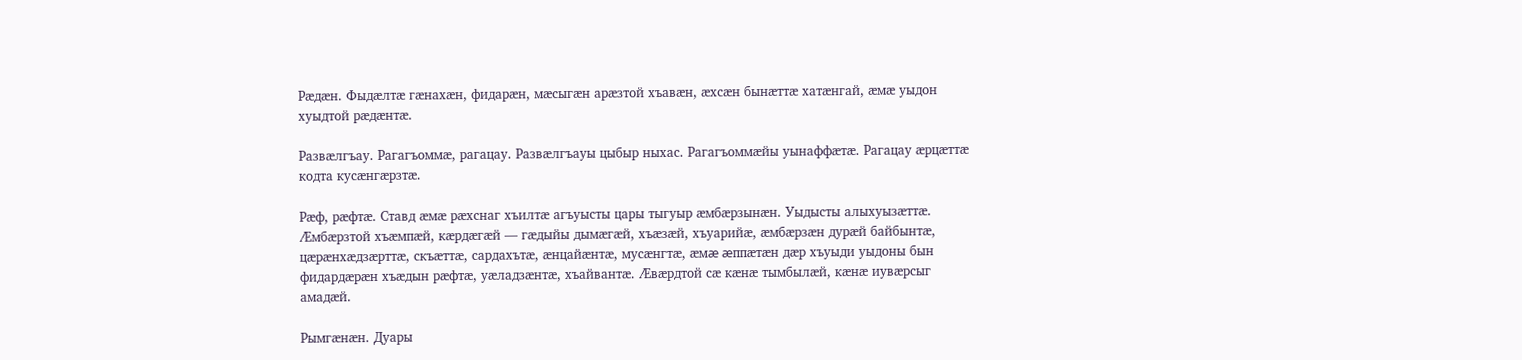Рæдæн. Фыдæлтæ гæнахæн, фидарæн, мæсыгæн арæзтой хъавæн, æхсæн бынæттæ хатæнгай, æмæ уыдон хуыдтой рæдæнтæ.

Развæлгъау. Рагагъоммæ, рагацау. Развæлгъауы цыбыр ныхас. Рагагъоммæйы уынаффæтæ. Рагацау æрцæттæ кодта кусæнгæрзтæ.

Рæф, рæфтæ. Ставд æмæ рæхснаг хъилтæ агъуысты цары тыгуыр æмбæрзынæн. Уыдысты алыхуызæттæ. Æмбæрзтой хъæмпæй, кæрдæгæй — гæдыйы дымæгæй, хъæзæй, хъуарийæ, æмбæрзæн дурæй байбынтæ, цæрæнхæдзæрттæ, скъæттæ, сардахътæ, æнцайæнтæ, мусæнгтæ, æмæ æппæтæн дæр хъуыди уыдоны бын фидардæрæн хъæдын рæфтæ, уæладзæнтæ, хъайвантæ. Æвæрдтой сæ кæнæ тымбылæй, кæнæ иувæрсыг амадæй.

Рымгæнæн. Дуары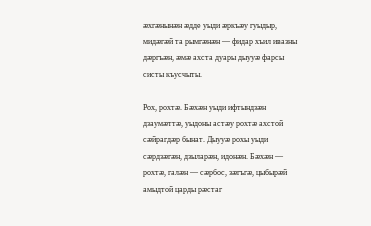æхгæнынæн æдде уыди æркъæу гуыдыр, мидæгæй та рымгæнæн — фидар хъил ивазны дæргъæн, æмæ ахста дуары дыууæ фарсы систы къусчыты.

Рох, рохтæ. Бæхæн уыди ифтындзæн дзаумæттæ, уыдоны астæу рохтæ ахстой сæйрагдæр бынат. Дыууæ рохы уыди сæрдзæгæн, дзыларæн, идонæн. Бæхæн — рохтæ, галæн — сæрбос, зæгъгæ, цыбырæй амыдтой царды рæстаг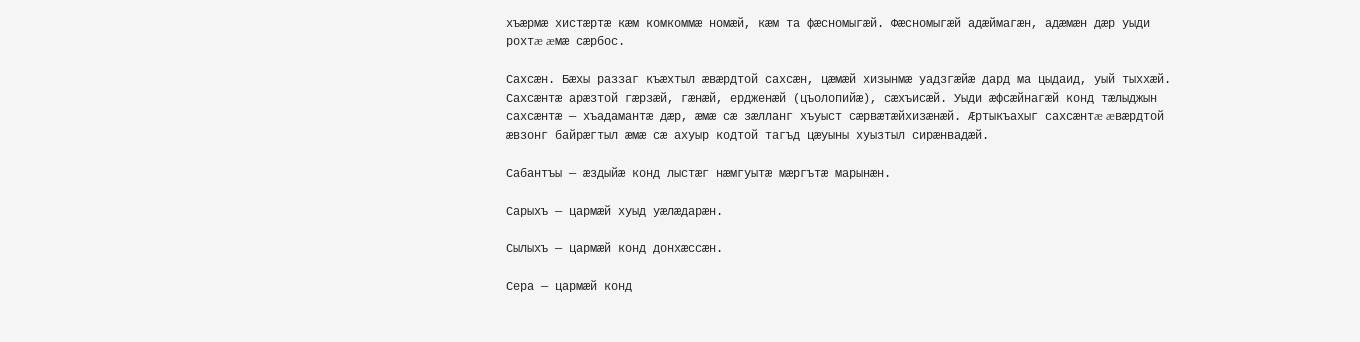хъæрмæ хистæртæ кæм комкоммæ номæй, кæм та фæсномыгæй. Фæсномыгæй адæймагæн, адæмæн дæр уыди рохтæ æмæ сæрбос.

Сахсæн. Бæхы раззаг къæхтыл æвæрдтой сахсæн, цæмæй хизынмæ уадзгæйæ дард ма цыдаид, уый тыххæй. Сахсæнтæ арæзтой гæрзæй, гæнæй, ердженæй (цъолопийæ), сæхъисæй. Уыди æфсæйнагæй конд тæлыджын сахсæнтæ — хъадамантæ дæр, æмæ сæ зæлланг хъуыст сæрвæтæйхизæнæй. Æртыкъахыг сахсæнтæ æвæрдтой æвзонг байрæгтыл æмæ сæ ахуыр кодтой тагъд цæуыны хуызтыл сирæнвадæй.

Сабантъы — æздыйæ конд лыстæг нæмгуытæ мæргътæ марынæн.

Сарыхъ — цармæй хуыд уæлæдарæн.

Сылыхъ — цармæй конд донхæссæн.

Сера — цармæй конд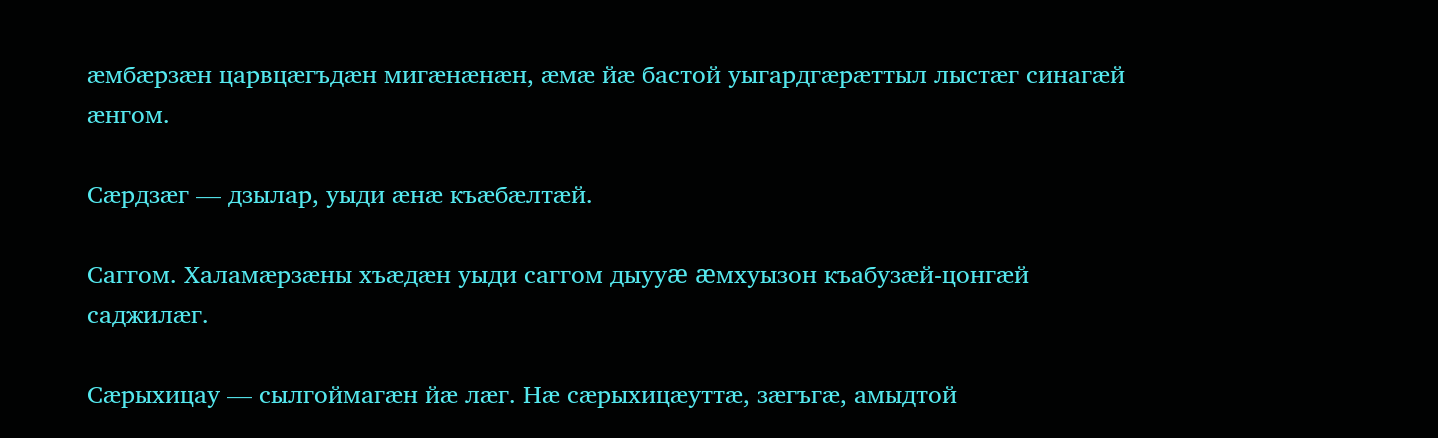æмбæрзæн царвцæгъдæн мигæнæнæн, æмæ йæ бастой уыгардгæрæттыл лыстæг синагæй æнгом.

Сæрдзæг — дзылар, уыди æнæ къæбæлтæй.

Саггом. Халамæрзæны хъæдæн уыди саггом дыууæ æмхуызон къабузæй-цонгæй саджилæг.

Сæрыхицау — сылгоймагæн йæ лæг. Нæ сæрыхицæуттæ, зæгъгæ, амыдтой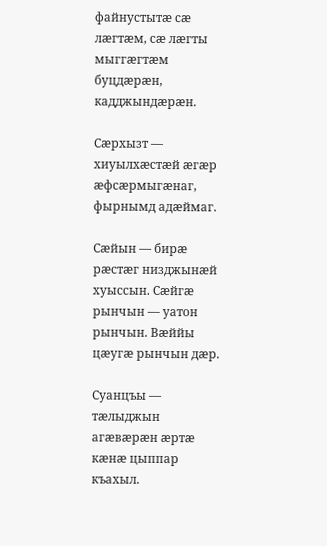файнустытæ сæ лæгтæм, сæ лæгты мыггæгтæм буцдæрæн, кадджындæрæн.

Сæрхызт — хиуылхæстæй æгæр æфсæрмыгæнаг, фырнымд адæймаг.

Сæйын — бирæ рæстæг низджынæй хуыссын. Сæйгæ рынчын — уатон рынчын. Вæййы цæугæ рынчын дæр.

Суанцъы — тæлыджын агæвæрæн æртæ кæнæ цыппар къахыл.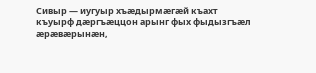Сивыр — иугуыр хъæдырмæгæй къахт къуырф дæргъæццон арынг фых фыдызгъæл æрæвæрынæн,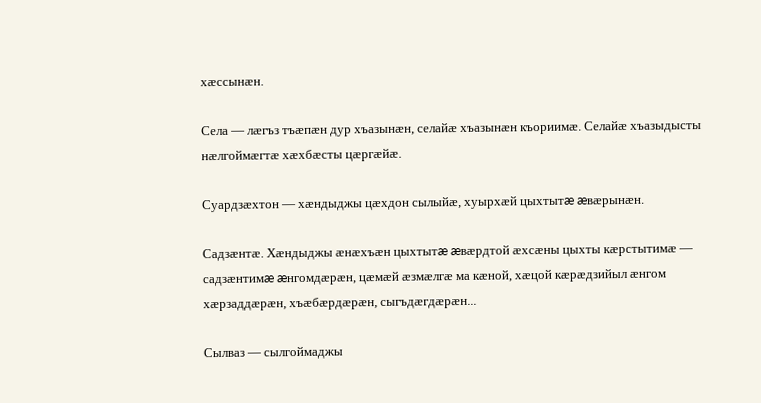хæссынæн.

Села — лæгъз тъæпæн дур хъазынæн, селайæ хъазынæн къориимæ. Селайæ хъазыдысты нæлгоймæгтæ хæхбæсты цæргæйæ.

Суардзæхтон — хæндыджы цæхдон сылыйæ, хуырхæй цыхтытæ æвæрынæн.

Садзæнтæ. Хæндыджы æнæхъæн цыхтытæ æвæрдтой æхсæны цыхты кæрстытимæ — садзæнтимæ æнгомдæрæн, цæмæй æзмæлгæ ма кæной, хæцой кæрæдзийыл æнгом хæрзаддæрæн, хъæбæрдæрæн, сыгъдæгдæрæн...

Сылваз — сылгоймаджы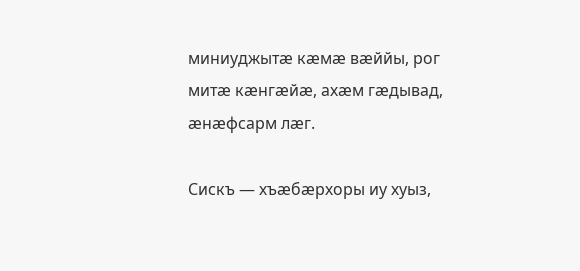миниуджытæ кæмæ вæййы, рог митæ кæнгæйæ, ахæм гæдывад, æнæфсарм лæг.

Сискъ — хъæбæрхоры иу хуыз,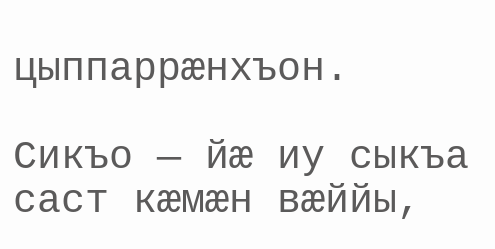цыппаррæнхъон.

Сикъо — йæ иу сыкъа саст кæмæн вæййы,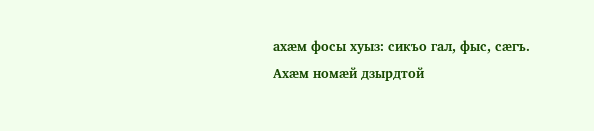ахæм фосы хуыз: сикъо гал, фыс, сæгъ. Ахæм номæй дзырдтой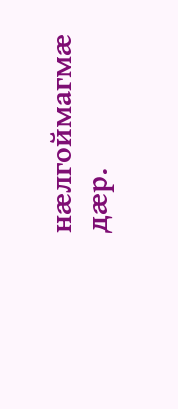нæлгоймагмæ дæр.